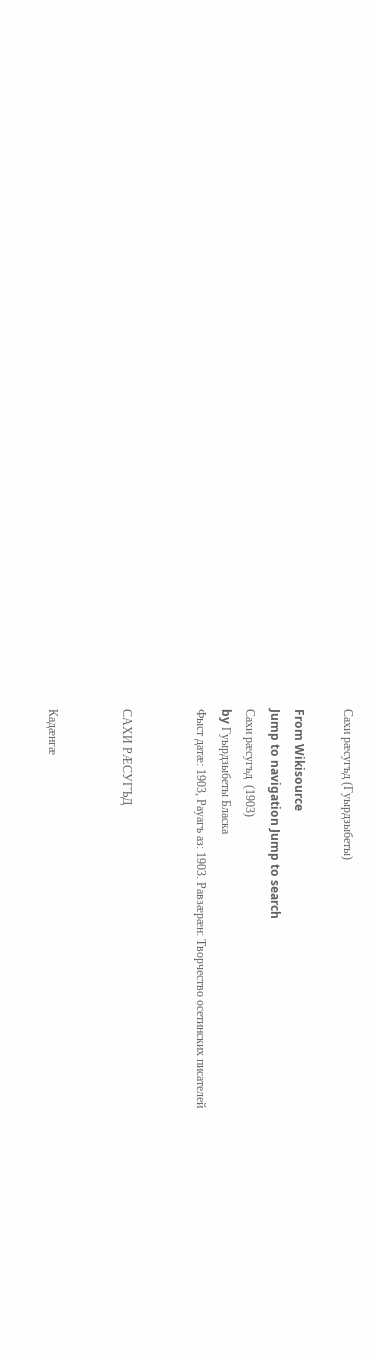Сахи рæсугъд (Гуырдзыбеты)

From Wikisource
Jump to navigation Jump to search
Сахи рæсугъд  (1903)
by Гуырдзыбеты Бласка
Фыст датæ: 1903, Рауагъ аз: 1903. Равзæрæн: Творчество осетинских писателей


САХИ РÆСУГЪД


Кадæнгæ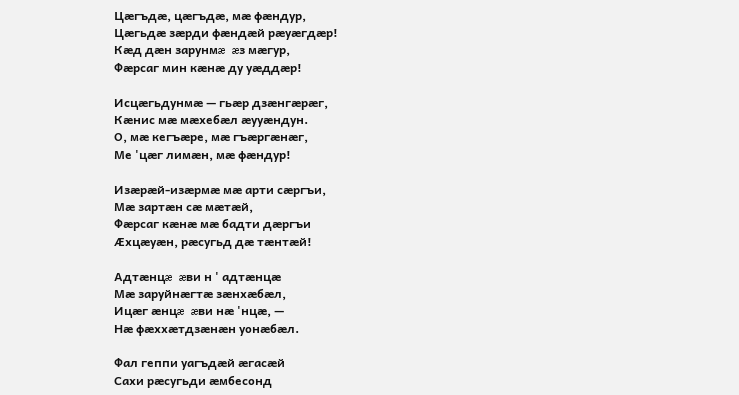Цæгъдæ, цæгъдæ, мæ фæндур,
Цæгьдæ зæрди фæндæй рæуæгдæр!
Кæд дæн зарунмæ æз мæгур,
Фæрсаг мин кæнæ ду уæддæр!

Исцæгьдунмæ — гьæр дзæнгæрæг,
Кæнис мæ мæхебæл æууæндун.
О, мæ кегъæре, мæ гъæргæнæг,
Ме 'цæг лимæн, мæ фæндур!

Изæрæй-изæрмæ мæ арти сæргъи,
Мæ зартæн сæ мæтæй,
Фæрсаг кæнæ мæ бадти дæргъи
Æхцæуæн, рæсугьд дæ тæнтæй!

Адтæнцæ æви н ' адтæнцæ
Мæ заруйнæгтæ зæнхæбæл,
Ицæг æнцæ æви нæ 'нцæ, —
Нæ фæххæтдзæнæн уонæбæл.

Фал геппи уагъдæй æгасæй
Сахи рæсугьди æмбесонд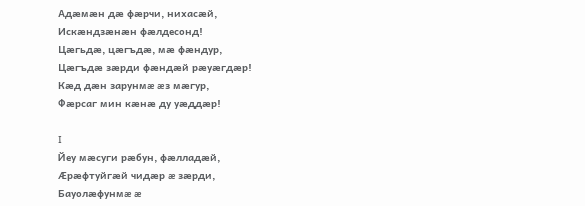Адæмæн дæ фæрчи, нихасæй,
Искæндзæнæн фæлдесонд!
Цæгьдæ, цæгъдæ, мæ фæндур,
Цæгъдæ зæрди фæндæй рæуæгдæр!
Кæд дæн зарунмæ æз мæгур,
Фæрсаг мин кæнæ ду уæддæр!

I
Йеу мæсуги рæбун, фæлладæй,
Æрæфтуйгæй чидæр æ зæрди,
Бауолæфунмæ æ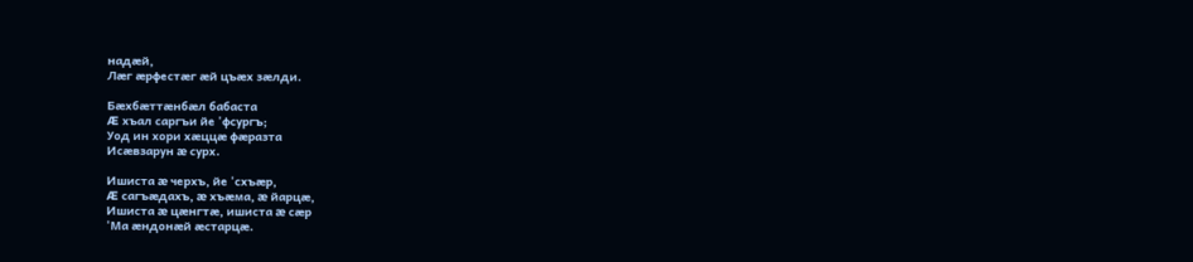надæй,
Лæг æрфестæг æй цъæх зæлди.

Бæхбæттæнбæл бабаста
Æ хъал саргъи йе 'фсургъ;
Уод ин хори хæццæ фæразта
Исæвзарун æ сурх.

Ишиста æ черхъ, йе 'схъæр,
Æ сагъæдахъ, æ хъæма, æ йарцæ,
Ишиста æ цæнгтæ, ишиста æ сæр
'Ма æндонæй æстарцæ.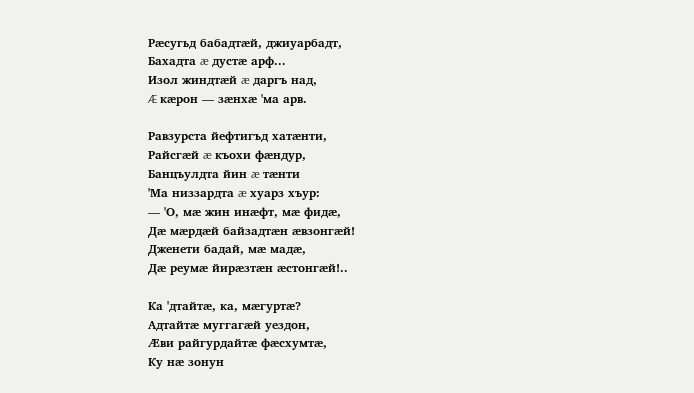Рæсугьд бабадтæй, джиуарбадт,
Бахадта æ дустæ арф...
Изол жиндтæй æ даргъ над,
Æ кæрон — зæнхæ 'ма арв.

Равзурста йефтигъд хатæнти,
Райсгæй æ къохи фæндур,
Банцъулдта йин æ тæнти
'Ма низзардта æ хуарз хъур:
— 'О, мæ жин инæфт, мæ фидæ,
Дæ мæрдæй байзадтæн æвзонгæй!
Дженети бадай, мæ мадæ,
Дæ реумæ йирæзтæн æстонгæй!..

Ка 'дтайтæ, ка, мæгуртæ?
Адтайтæ муггагæй уездон,
Æви райгурдайтæ фæсхумтæ,
Ку нæ зонун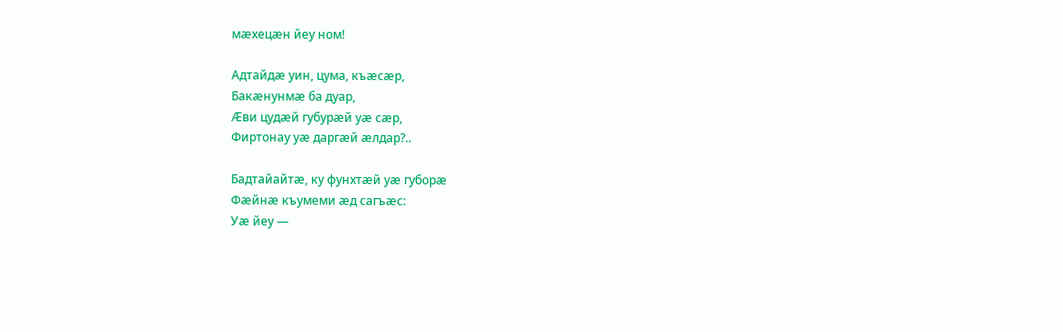мæхецæн йеу ном!

Адтайдæ уин, цума, къæсæр,
Бакæнунмæ ба дуар,
Æви цудæй губурæй уæ сæр,
Фиртонау уæ даргæй æлдар?..

Бадтайайтæ, ку фунхтæй уæ губорæ
Фæйнæ къумеми æд сагъæс:
Уæ йеу —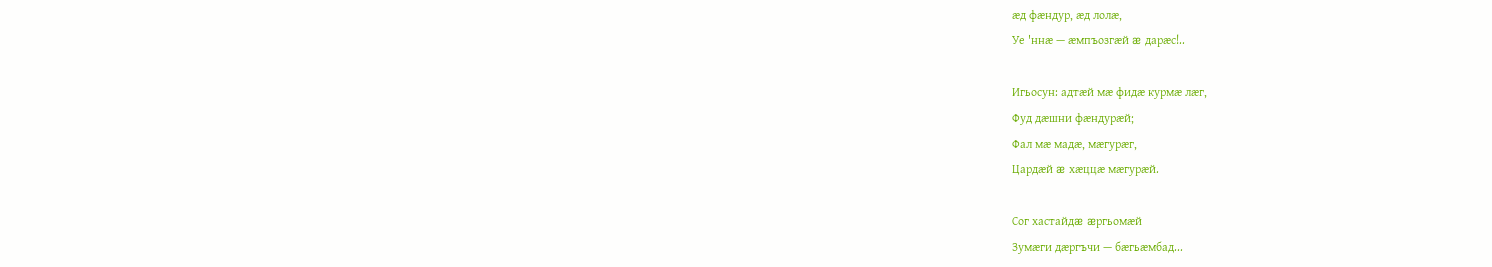æд фæндур, æд лолæ,
Уе 'ннæ — æмпъозгæй æ дарæс!..

Игьосун: адтæй мæ фидæ курмæ лæг,
Фуд дæшни фæндурæй;
Фал мæ мадæ, мæгурæг,
Цардæй æ хæццæ мæгурæй.

Сог хастайдæ æргьомæй
Зумæги дæргъчи — бæгьæмбад...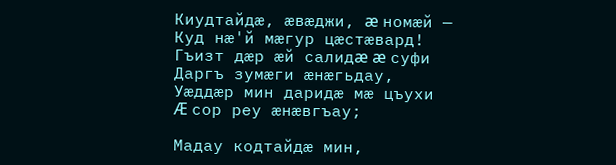Киудтайдæ, æвæджи, æ номæй —
Куд нæ'й мæгур цæстæвард!
Гъизт дæр æй салидæ æ суфи
Даргъ зумæги æнæгьдау,
Уæддæр мин даридæ мæ цъухи
Æ сор реу æнæвгъау;

Мадау кодтайдæ мин,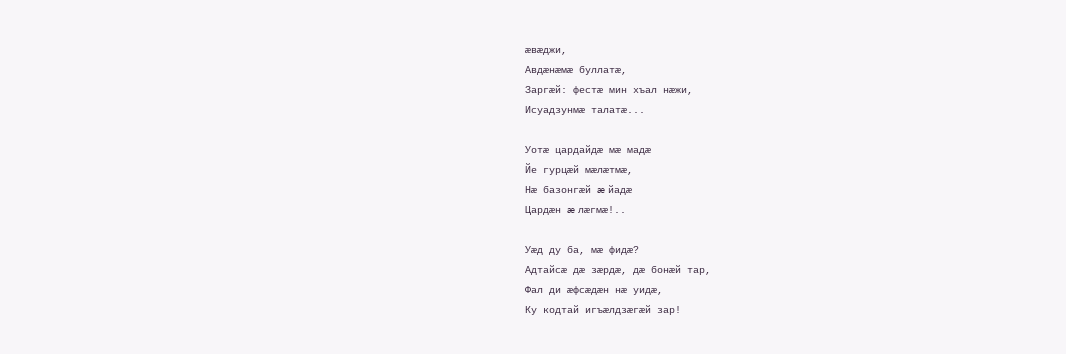æвæджи,
Авдæнæмæ буллатæ,
Заргæй: фестæ мин хъал нæжи,
Исуадзунмæ талатæ...

Уотæ цардайдæ мæ мадæ
Йе гурцæй мæлæтмæ,
Нæ базонгæй æ йадæ
Цардæн æ лæгмæ!..

Уæд ду ба, мæ фидæ?
Адтайсæ дæ зæрдæ, дæ бонæй тар,
Фал ди æфсæдæн нæ уидæ,
Ку кодтай игъæлдзæгæй зар!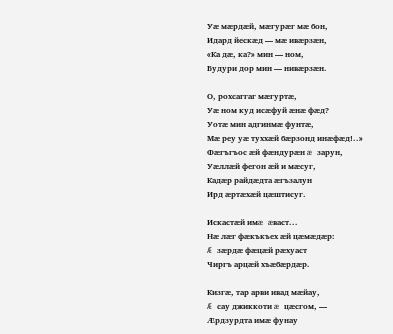Уæ мæрдæй, мæгурæг мæ бон,
Идард йескæд — мæ ивæрзæн,
«Ка дæ, ка?» мин — ном,
Будури дор мин — нивæрзæн.

О, рохсаггаг мæгуртæ,
Уæ ном куд исæфуй æнæ фæд?
Уотæ мин адгинмæ фунтæ,
Мæ реу уæ туххæй бæрзонд инæфæд!..»
Фæгъгъос æй фæндурæн æ зарун,
Уæллæй фегон æй и мæсуг,
Кадæр райдæдта æгъзалун
Ирд æртæхæй цæштисуг.

Искастæй имæ æваст...
Нæ лæг фæкъкъех æй цæмæдæр:
Æ зæрдæ фæцæй рæхуаст
Чиргъ арцæй хъæбæрдæр.

Кизгæ, тар арви ивад мæйау,
Æ сау джиккоти æ цæсгом, —
Æрдзурдта имæ фунау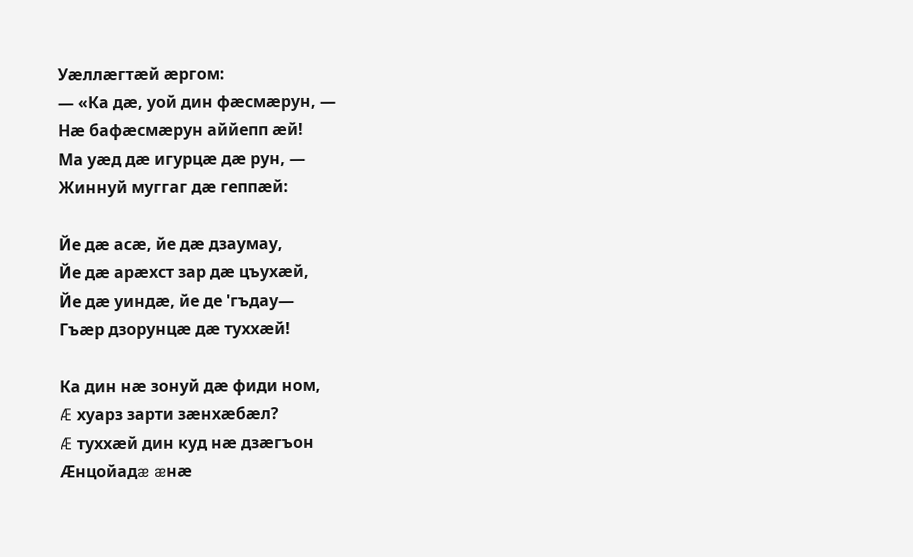Уæллæгтæй æргом:
— «Ка дæ, уой дин фæсмæрун, —
Нæ бафæсмæрун аййепп æй!
Ма уæд дæ игурцæ дæ рун, —
Жиннуй муггаг дæ геппæй:

Йе дæ асæ, йе дæ дзаумау,
Йе дæ арæхст зар дæ цъухæй,
Йе дæ уиндæ, йе де 'гъдау—
Гъæр дзорунцæ дæ туххæй!

Ка дин нæ зонуй дæ фиди ном,
Æ хуарз зарти зæнхæбæл?
Æ туххæй дин куд нæ дзæгъон
Æнцойадæ æнæ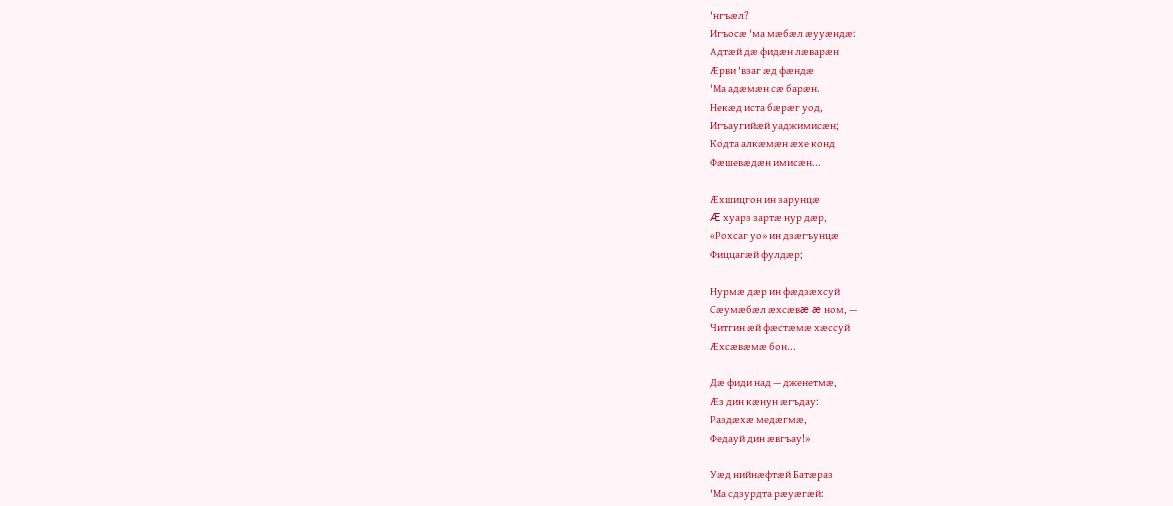'нгъæл?
Игъосæ 'ма мæбæл æууæндæ:
Адтæй дæ фидæн лæварæн
Æрви 'взаг æд фæндæ
'Ма адæмæн сæ барæн.
Некæд иста бæрæг уод,
Игъаугийæй уаджимисæн;
Кодта алкæмæн æхе конд
Фæшевæдæн имисæн...

Æхшицгон ин зарунцæ
Æ хуарз зартæ нур дæр,
«Рохсаг уо» ин дзæгъунцæ
Фиццагæй фулдæр;

Нурмæ дæр ин фæдзæхсуй
Сæумæбæл æхсæвæ æ ном, —
Читгин æй фæстæмæ хæссуй
Æхсæвæмæ бон...

Дæ фиди над — дженетмæ,
Æз дин кæнун æгъдау:
Раздæхæ медæгмæ,
Федауй дин æвгъау!»

Уæд нийнæфтæй Батæраз
'Ма сдзурдта рæуæгæй: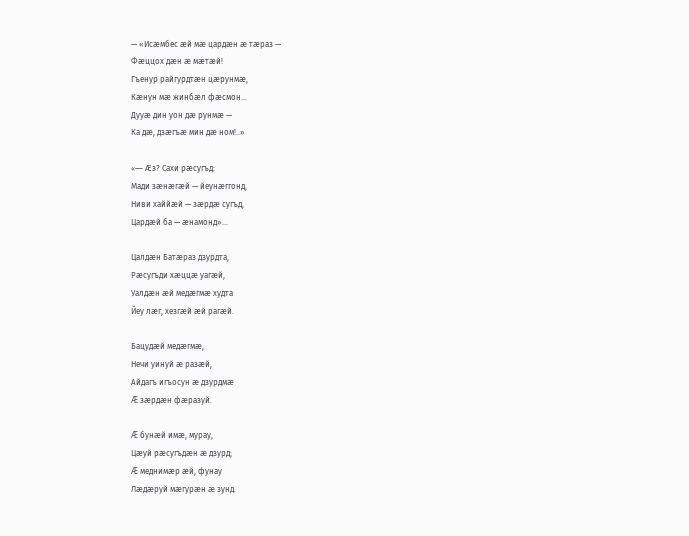— «Исæмбес æй мæ цардæн æ тæраз —
Фæццох дæн æ мæтæй!
Гъенур райгурдтæн цæрунмæ,
Кæнун мæ жинбæл фæсмон...
Дууæ дин уон дæ рунмæ —
Ка дæ, дзæгъæ мин дæ ном!..»

«— Æз? Сахи рæсугъд:
Мади зæнæгæй — йеунæггонд,
Ниви хаййæй — зæрдæ сугъд,
Цардæй ба — æнамонд»...

Цалдæн Батæраз дзурдта,
Рæсугъди хæццæ уагæй,
Уалдæн æй медæгмæ худта
Йеу лæг, хезгæй æй рагæй.

Бацудæй медæгмæ,
Нечи уинуй æ разæй,
Айдагъ игъосун æ дзурдмæ
Æ зæрдæн фæразуй.

Æ бунæй имæ, мурау,
Цæуй рæсугъдæн æ дзурд;
Æ меднимæр æй, фунау
Лæдæруй мæгурæн æ зунд.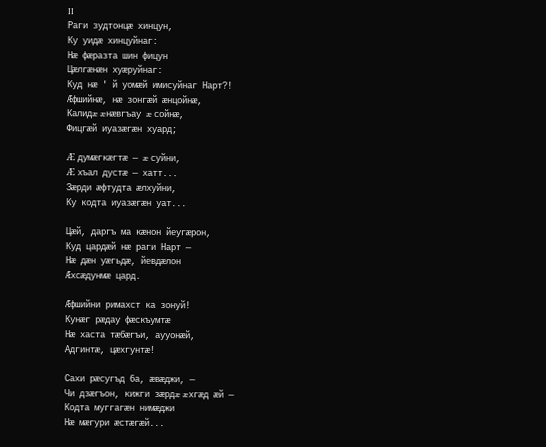II
Раги зудтонцæ хинцун,
Ку уидæ хинцуйнаг:
Нæ фæразта шин фицун
Цæлгæнæн хуæруйнаг:
Куд нæ ' й уомæй имисуйнаг Нарт?!
Æфшийнæ, нæ зонгæй æнцойнæ,
Калидæ æнæвгъау æ сойнæ,
Фицгæй иуазæгæн хуард;

Æ думæгкæгтæ — æ суйни,
Æ хъал дустæ — хатт...
Зæрди æфтудта æлхуйни,
Ку кодта иуазæгæн уат...

Цæй, даргъ ма кæнон йеугæрон,
Куд цардæй нæ раги Нарт —
Нæ дæн уæгьдæ, йевдæлон
Æхсæдунмæ цард.

Æфшийни римахст ка зонуй!
Кунæг рæдау фæскъумтæ
Нæ хаста тæбæгъи, аууонæй,
Адгинтæ, цæхгунтæ!

Сахи рæсугъд 6а, æвæджи, —
Чи дзæгъон, кижги зæрдæ æхгæд æй —
Кодта муггагæн нимæджи
Нæ мæгури æстæгæй...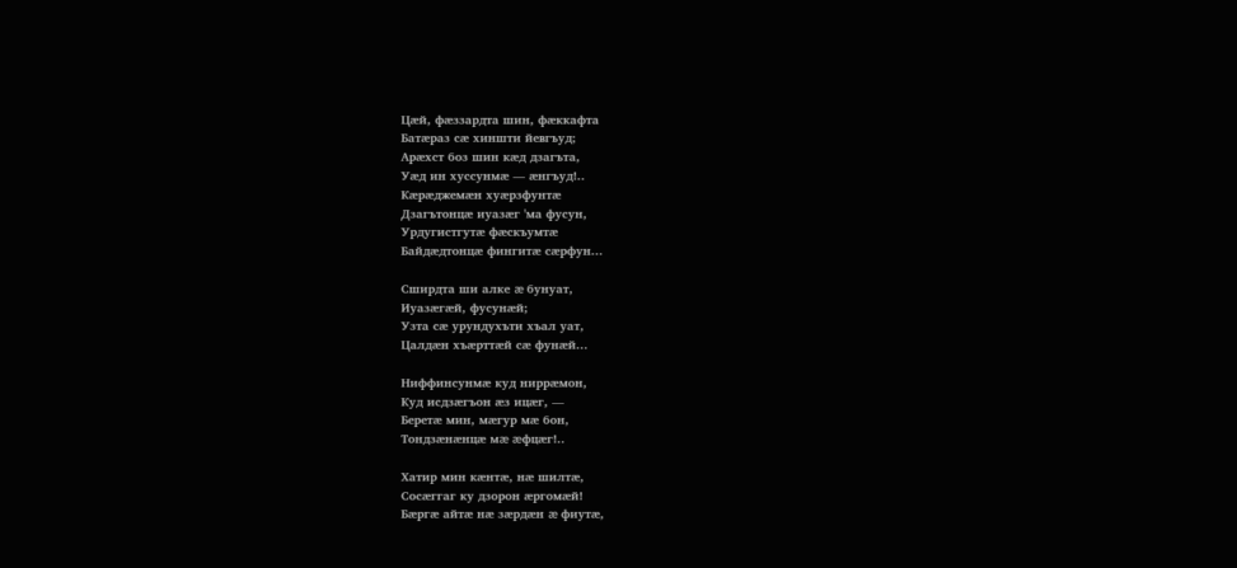Цæй, фæззардта шин, фæккафта
Батæраз сæ хиншти йевгъуд;
Арæхст боз шин кæд дзагъта,
Уæд ин хуссунмæ — æнгъуд!..
Кæрæджемæн хуæрзфунтæ
Дзагътонцæ иуазæг 'ма фусун,
Урдугистгутæ фæскъумтæ
Байдæдтонцæ фингитæ сæрфун...

Сширдта ши алке æ бунуат,
Иуазæгæй, фусунæй;
Узта сæ урундухъти хъал уат,
Цалдæн хъæрттæй сæ фунæй...

Ниффинсунмæ куд ниррæмон,
Куд исдзæгъон æз ицæг, —
Беретæ мин, мæгур мæ бон,
Тондзæнæнцæ мæ æфцæг!..

Хатир мин кæнтæ, нæ шилтæ,
Сосæггаг ку дзорон æргомæй!
Бæргæ айтæ нæ зæрдæн æ фиутæ,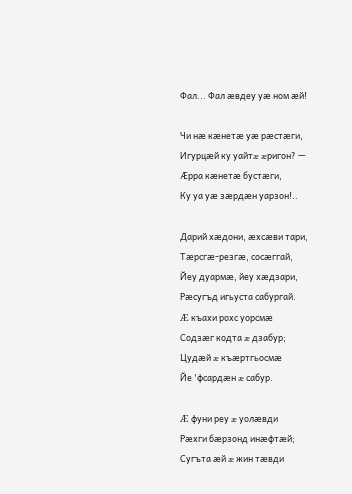Фал... Фал æвдеу уæ ном æй!

Чи нæ кæнетæ уæ рæстæги,
Игурцæй ку уайтæ æригон? —
Æрра кæнетæ бустæги,
Ку уа уæ зæрдæн уарзон!..

Дарий хæдони, æхсæви тари,
Тæрсгæ-резгæ, сосæггай,
Йеу дуармæ, йеу хæдзари,
Рæсугъд игьуста сабургай.
Æ къахи рохс уорсмæ
Содзæг кодта æ дзабур;
Цудæй æ къæртгьосмæ
Йе 'фсардæн æ сабур.

Æ фуни реу æ уолæвди
Рæхги бæрзонд инæфтæй;
Сугъта æй æ жин тæвди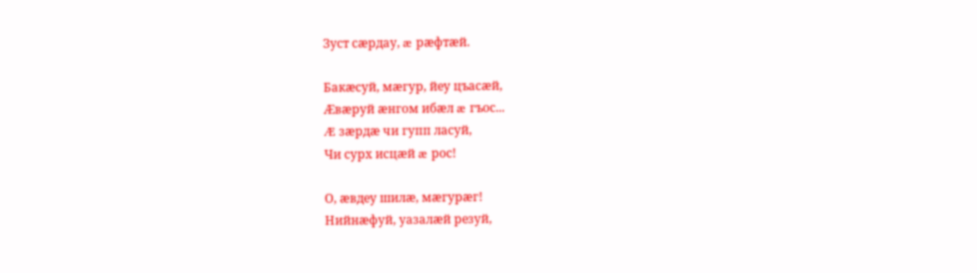Зуст сæрдау, æ рæфтæй.

Бакæсуй, мæгур, йеу цъасæй,
Æвæруй æнгом ибæл æ гъос...
Æ зæрдæ чи гупп ласуй,
Чи сурх исцæй æ рос!

О, æвдеу шилæ, мæгурæг!
Нийнæфуй, уазалæй резуй,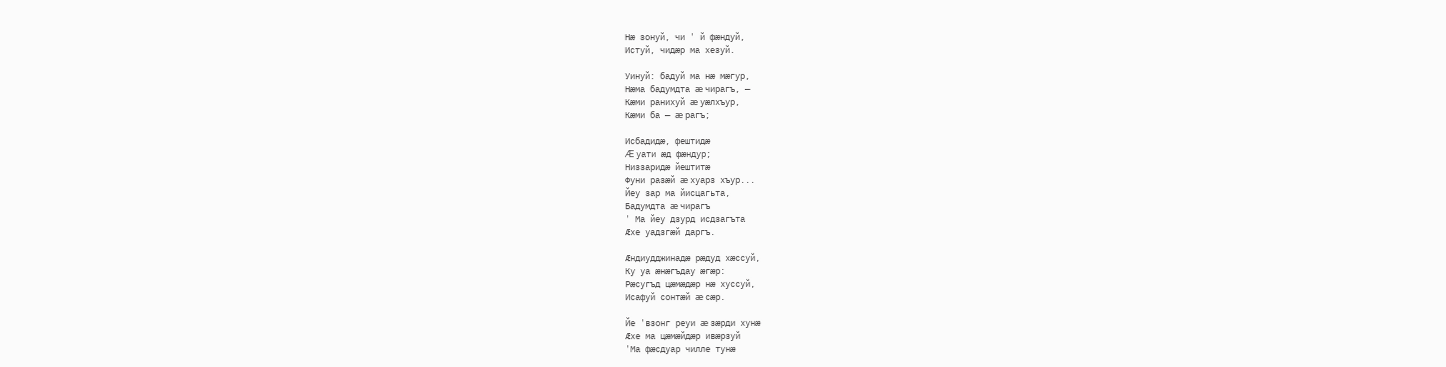Нæ зонуй, чи ' й фæндуй,
Истуй, чидæр ма хезуй.

Уинуй: бадуй ма нæ мæгур,
Нæма бадумдта æ чирагъ, —
Кæми ранихуй æ уæлхъур,
Кæми ба — æ рагъ;

Исбадидæ, фештидæ
Æ уати æд фæндур;
Низзаридæ йештитæ
Фуни разæй æ хуарз хъур...
Йеу зар ма йисцагьта,
Бадумдта æ чирагъ
' Ма йеу дзурд исдзагъта
Æхе уадзгæй даргъ.

Æндиудджинадæ рæдуд хæссуй,
Ку уа æнæгъдау æгæр:
Рæсугъд цæмæдæр нæ хуссуй,
Исафуй сонтæй æ сæр.

Йе 'взонг реуи æ зæрди хунæ
Æхе ма цæмæйдæр ивæрзуй
'Ма фæсдуар чилле тунæ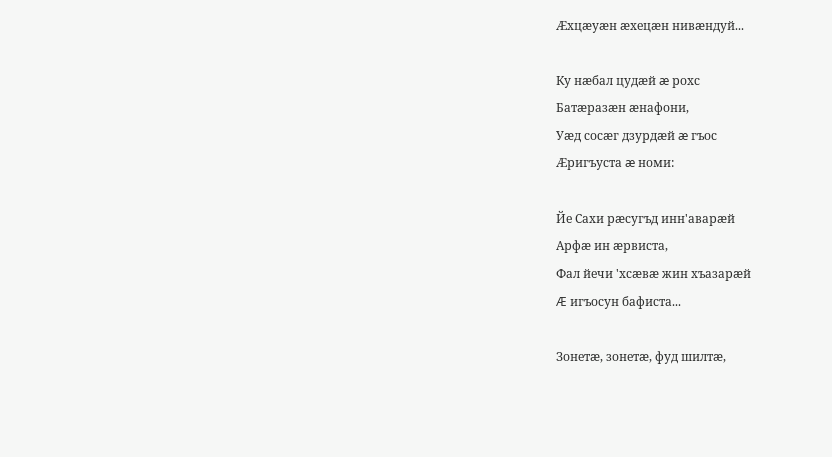Æхцæуæн æхецæн нивæндуй...

Ку нæбал цудæй æ рохс
Батæразæн æнафони,
Уæд сосæг дзурдæй æ гъос
Æригъуста æ номи:

Йе Сахи рæсугъд инн'аварæй
Арфæ ин æрвиста,
Фал йечи 'хсæвæ жин хъазарæй
Æ игъосун бафиста...

Зонетæ, зонетæ, фуд шилтæ,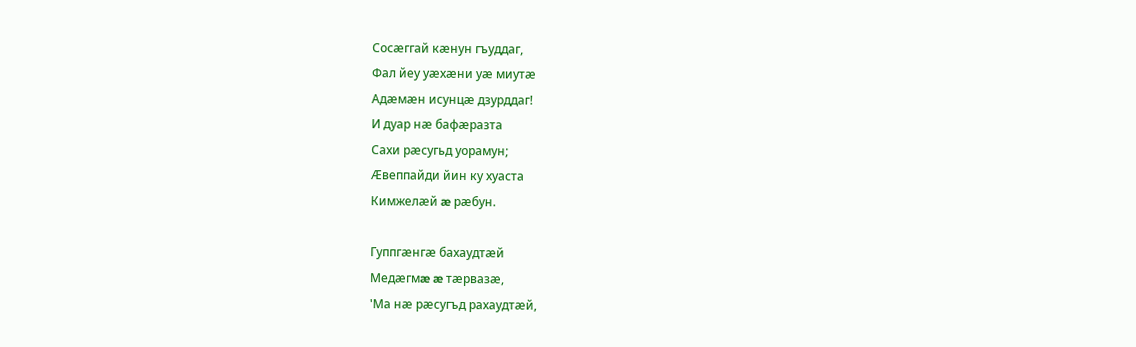Сосæггай кæнун гъуддаг,
Фал йеу уæхæни уæ миутæ
Адæмæн исунцæ дзурддаг!
И дуар нæ бафæразта
Сахи рæсугьд уорамун;
Æвеппайди йин ку хуаста
Кимжелæй æ рæбун.

Гуппгæнгæ бахаудтæй
Медæгмæ æ тæрвазæ,
'Ма нæ рæсугъд рахаудтæй,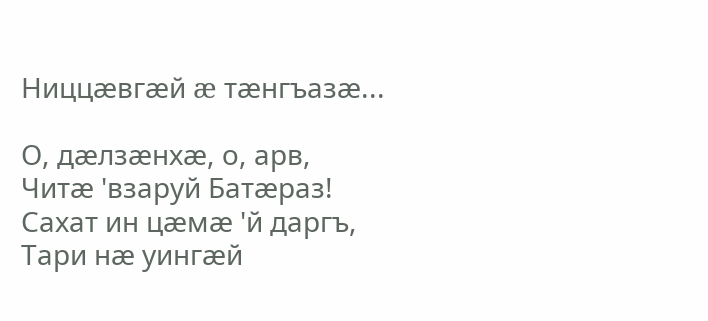Ниццæвгæй æ тæнгъазæ...

О, дæлзæнхæ, о, арв,
Читæ 'взаруй Батæраз!
Сахат ин цæмæ 'й даргъ,
Тари нæ уингæй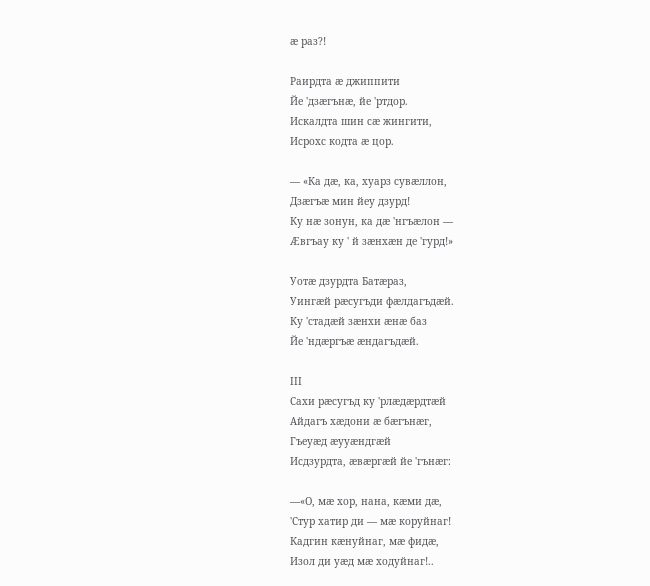æ раз?!

Раирдта æ джиппити
Йе 'дзæгънæ, йе 'ртдор.
Искалдта шин сæ жингити,
Исрохс кодта æ цор.

— «Ка дæ, ка, хуарз сувæллон,
Дзæгъæ мин йеу дзурд!
Ку нæ зонун, ка дæ 'нгъæлон —
Æвгъау ку ' й зæнхæн де 'гурд!»

Уотæ дзурдта Батæраз,
Уингæй рæсугъди фæлдагъдæй.
Ку 'стадæй зæнхи æнæ баз
Йе 'ндæргъæ æндагъдæй.

III
Сахи рæсугъд ку 'рлæдæрдтæй
Айдагъ хæдони æ бæгънæг,
Гъеуæд æууæндгæй
Исдзурдта, æвæргæй йе 'гънæг:

—«О, мæ хор, нана, кæми дæ,
'Стур хатир ди — мæ коруйнаг!
Кадгин кæнуйнаг, мæ фидæ,
Изол ди уæд мæ ходуйнаг!..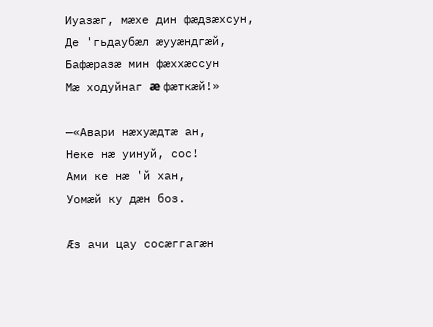Иуазæг, мæхе дин фæдзæхсун,
Де 'гьдаубæл æууæндгæй,
Бафæразæ мин фæххæссун
Мæ ходуйнаг æ фæткæй!»

—«Авари нæхуæдтæ ан,
Неке нæ уинуй, сос!
Ами ке нæ 'й хан,
Уомæй ку дæн боз.

Æз ачи цау сосæггагæн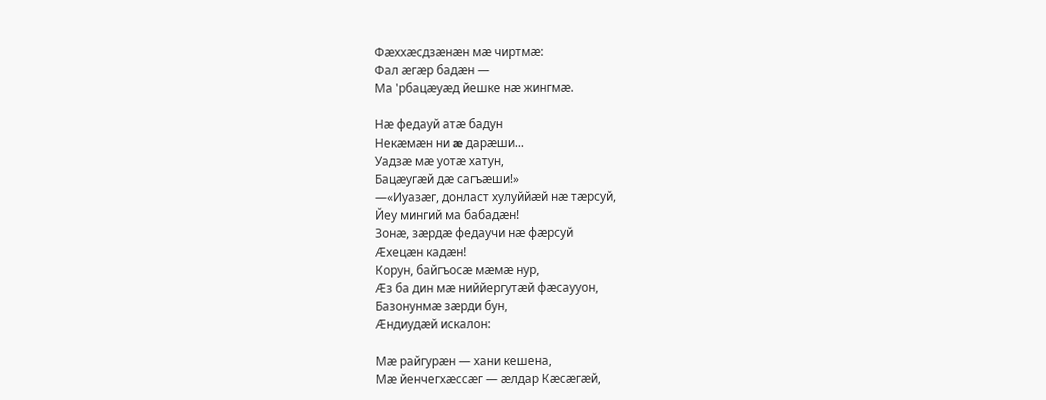Фæххæсдзæнæн мæ чиртмæ:
Фал æгæр бадæн —
Ма 'рбацæуæд йешке нæ жингмæ.

Нæ федауй атæ бадун
Некæмæн ни æ дарæши...
Уадзæ мæ уотæ хатун,
Бацæугæй дæ сагъæши!»
—«Иуазæг, донласт хулуййæй нæ тæрсуй,
Йеу мингий ма бабадæн!
Зонæ, зæрдæ федаучи нæ фæрсуй
Æхецæн кадæн!
Корун, байгъосæ мæмæ нур,
Æз ба дин мæ ниййергутæй фæсаууон,
Базонунмæ зæрди бун,
Æндиудæй искалон:

Мæ райгурæн — хани кешена,
Мæ йенчегхæссæг — æлдар Кæсæгæй,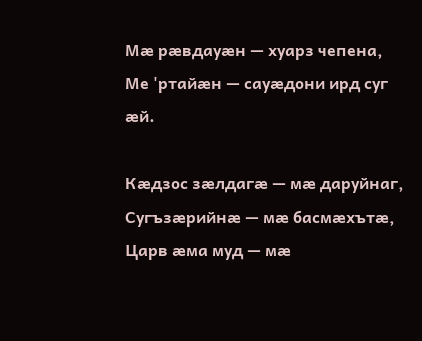Мæ рæвдауæн — хуарз чепена,
Ме 'ртайæн — сауæдони ирд суг æй.

Кæдзос зæлдагæ — мæ даруйнаг,
Сугъзæрийнæ — мæ басмæхътæ,
Царв æма муд — мæ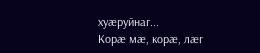хуæруйнаг...
Корæ мæ, корæ, лæг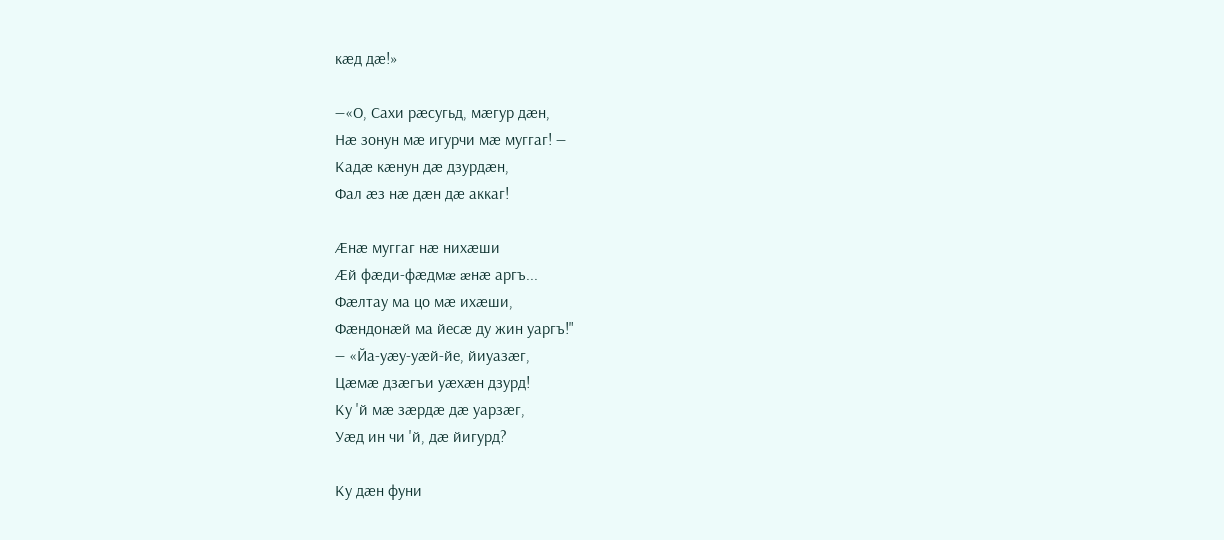кæд дæ!»

—«О, Сахи рæсугьд, мæгур дæн,
Нæ зонун мæ игурчи мæ муггаг! —
Кадæ кæнун дæ дзурдæн,
Фал æз нæ дæн дæ аккаг!

Æнæ муггаг нæ нихæши
Æй фæди-фæдмæ æнæ аргъ...
Фæлтау ма цо мæ ихæши,
Фæндонæй ма йесæ ду жин уаргъ!"
— «Йа-уæу-уæй-йе, йиуазæг,
Цæмæ дзæгъи уæхæн дзурд!
Ку 'й мæ зæрдæ дæ уарзæг,
Уæд ин чи 'й, дæ йигурд?

Ку дæн фуни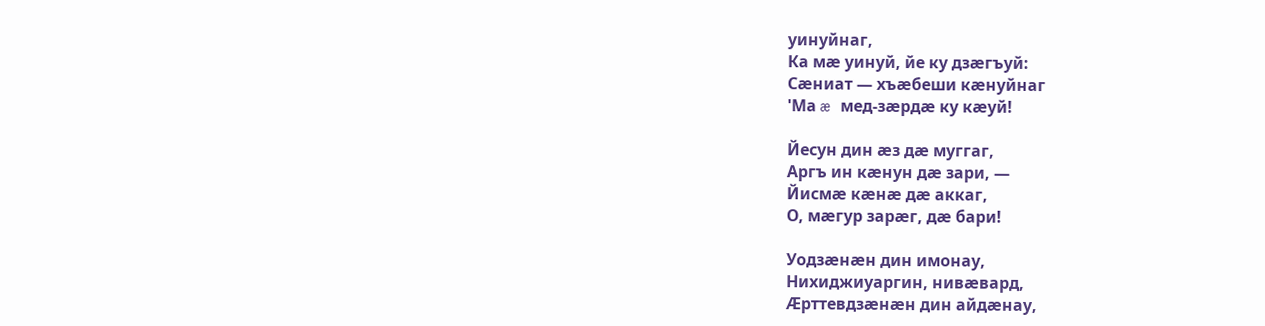уинуйнаг,
Ка мæ уинуй, йе ку дзæгъуй:
Сæниат — хъæбеши кæнуйнаг
'Ма æ мед-зæрдæ ку кæуй!

Йесун дин æз дæ муггаг,
Аргъ ин кæнун дæ зари, —
Йисмæ кæнæ дæ аккаг,
О, мæгур зарæг, дæ бари!

Уодзæнæн дин имонау,
Нихиджиуаргин, нивæвард,
Æрттевдзæнæн дин айдæнау,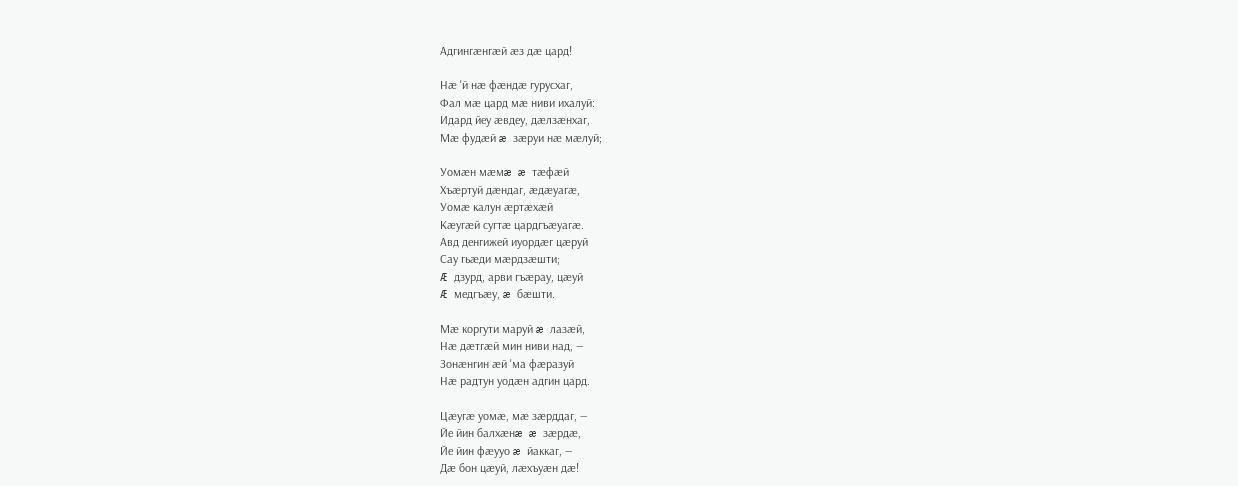Адгингæнгæй æз дæ цард!

Нæ 'й нæ фæндæ гурусхаг,
Фал мæ цард мæ ниви ихалуй:
Идард йеу æвдеу, дæлзæнхаг,
Мæ фудæй æ зæруи нæ мæлуй;

Уомæн мæмæ æ тæфæй
Хъæртуй дæндаг, æдæуагæ,
Уомæ калун æртæхæй
Кæугæй сугтæ цардгъæуагæ.
Авд денгижей иуордæг цæруй
Сау гьæди мæрдзæшти;
Æ дзурд, арви гъæрау, цæуй
Æ медгъæу, æ бæшти.

Мæ коргути маруй æ лазæй,
Нæ дæтгæй мин ниви над, —
Зонæнгин æй 'ма фæразуй
Нæ радтун уодæн адгин цард.

Цæугæ уомæ, мæ зæрддаг, —
Йе йин балхæнæ æ зæрдæ,
Йе йин фæууо æ йаккаг, —
Дæ бон цæуй, лæхъуæн дæ!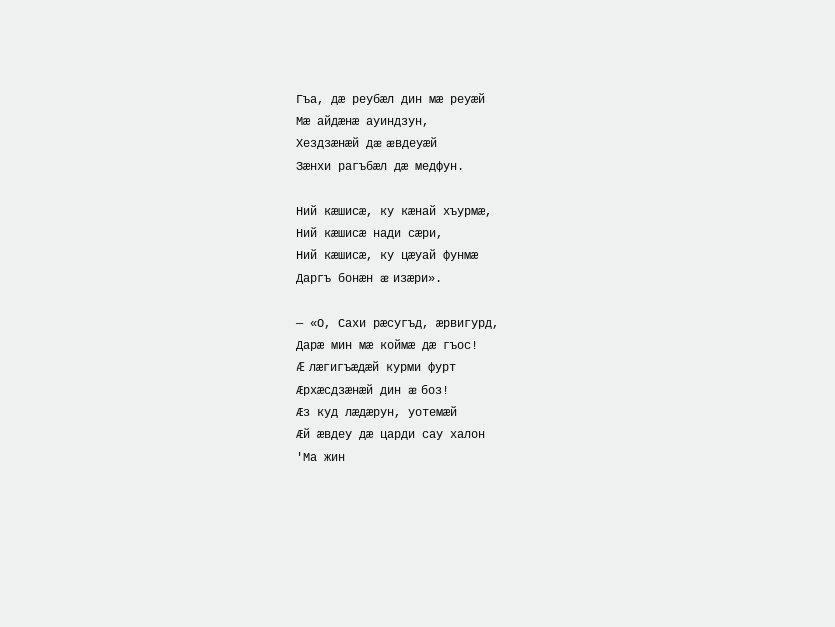Гъа, дæ реубæл дин мæ реуæй
Мæ айдæнæ ауиндзун,
Хездзæнæй дæ æвдеуæй
Зæнхи рагъбæл дæ медфун.

Ний кæшисæ, ку кæнай хъурмæ,
Ний кæшисæ нади сæри,
Ний кæшисæ, ку цæуай фунмæ
Даргъ бонæн æ изæри».

— «О, Сахи рæсугъд, æрвигурд,
Дарæ мин мæ коймæ дæ гъос!
Æ лæгигъæдæй курми фурт
Æрхæсдзæнæй дин æ боз!
Æз куд лæдæрун, уотемæй
Æй æвдеу дæ царди сау халон
'Ма жин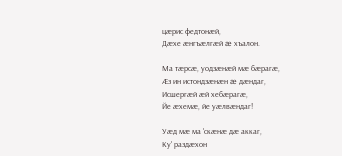цæрис федтонæй,
Дæхе æнгъæлгæй æ хъалон.

Ма тæрсæ, уодзæнæй мæ бæрагæ,
Æз ин истондзæнæн æ дæндаг,
Исшергæй æй хебæрагæ,
Йе æхемæ, йе уæлвæндаг!

Уæд мæ ма 'скæнæ дæ аккаг,
Ку' раздæхон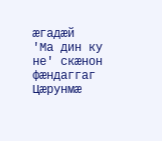æгадæй
'Ма дин ку не' скæнон фæндаггаг
Цæрунмæ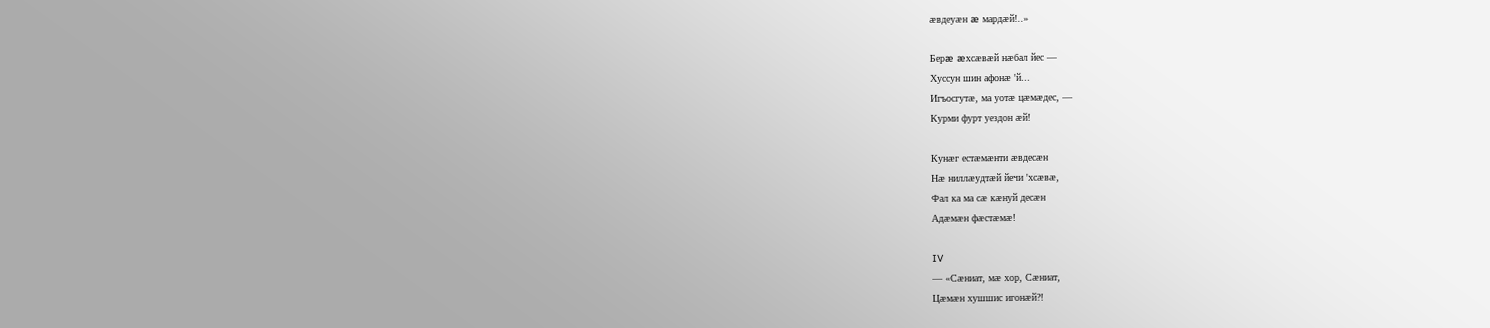æвдеуæн æ мардæй!..»

Берæ æхсæвæй нæбал йес —
Хуссун шин афонæ 'й...
Игъосгутæ, ма уотæ цæмæдес, —
Курми фурт уездон æй!

Кунæг естæмæнти æвдесæн
Нæ ниллæудтæй йечи 'хсæвæ,
Фал ка ма сæ кæнуй десæн
Адæмæн фæстæмæ!

IV
— «Сæниат, мæ хор, Сæниат,
Цæмæн хушшис игонæй?!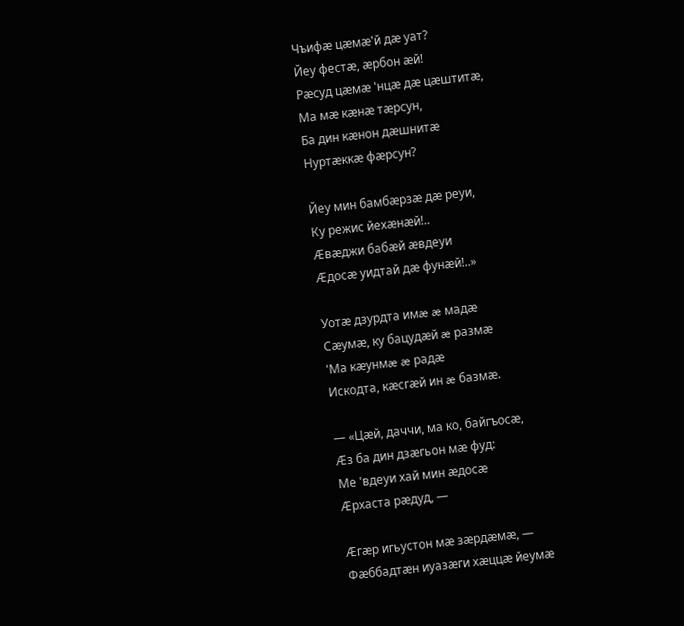Чъифæ цæмæ'й дæ уат?
Йеу фестæ, æрбон æй!
Рæсуд цæмæ 'нцæ дæ цæштитæ,
Ма мæ кæнæ тæрсун,
Ба дин кæнон дæшнитæ
Нуртæккæ фæрсун?

Йеу мин бамбæрзæ дæ реуи,
Ку режис йехæнæй!..
Æвæджи бабæй æвдеуи
Æдосæ уидтай дæ фунæй!..»

Уотæ дзурдта имæ æ мадæ
Сæумæ, ку бацудæй æ размæ
'Ма кæунмæ æ радæ
Искодта, кæсгæй ин æ базмæ.

— «Цæй, даччи, ма ко, байгъосæ,
Æз ба дин дзæгьон мæ фуд:
Ме 'вдеуи хай мин æдосæ
Æрхаста рæдуд, —

Æгæр игьустон мæ зæрдæмæ, —
Фæббадтæн иуазæги хæццæ йеумæ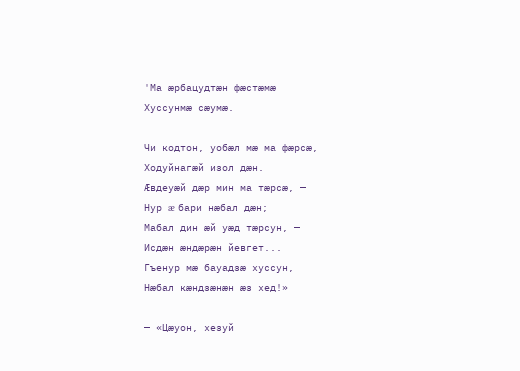'Ма æрбацудтæн фæстæмæ
Хуссунмæ сæумæ.

Чи кодтон, уобæл мæ ма фæрсæ,
Ходуйнагæй изол дæн.
Æвдеуæй дæр мин ма тæрсæ, —
Нур æ бари нæбал дæн;
Мабал дин æй уæд тæрсун, —
Исдæн æндæрæн йевгет...
Гъенур мæ бауадзæ хуссун,
Нæбал кæндзæнæн æз хед!»

— «Цæуон, хезуй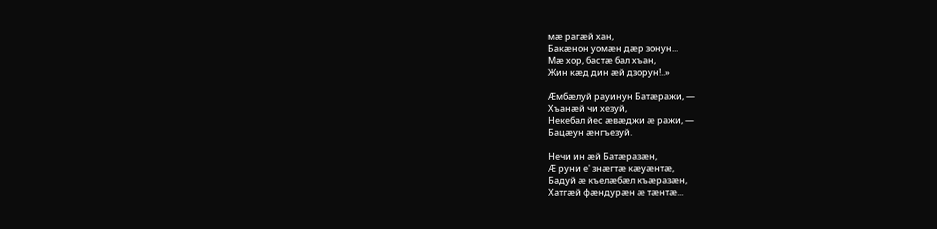мæ рагæй хан,
Бакæнон уомæн дæр зонун...
Мæ хор, бастæ бал хъан,
Жин кæд дин æй дзорун!..»

Æмбæлуй рауинун Батæражи, —
Хъанæй чи хезуй,
Некебал йес æвæджи æ ражи, —
Бацæун æнгъезуй.

Нечи ин æй Батæразæн,
Æ руни е' знæгтæ кæуæнтæ,
Бадуй æ къелæбæл къæразæн,
Хатгæй фæндурæн æ тæнтæ...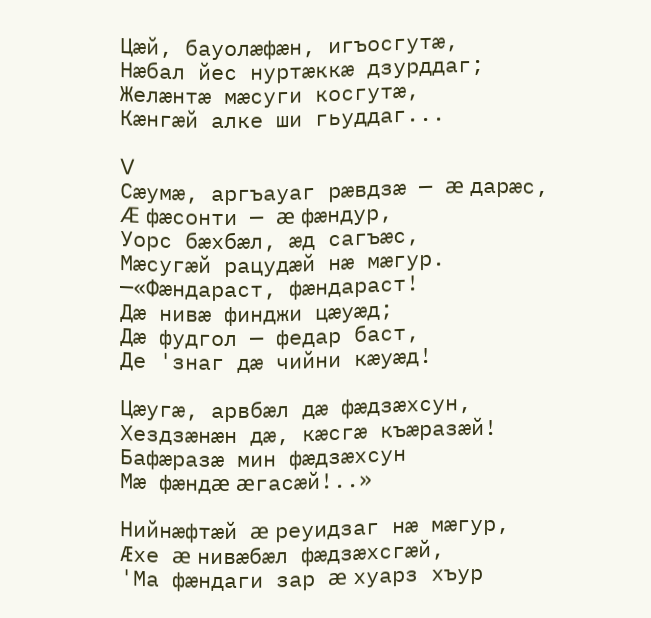Цæй, бауолæфæн, игъосгутæ,
Нæбал йес нуртæккæ дзурддаг;
Желæнтæ мæсуги косгутæ,
Кæнгæй алке ши гьуддаг...

V
Сæумæ, аргъауаг рæвдзæ — æ дарæс,
Æ фæсонти — æ фæндур,
Уорс бæхбæл, æд сагъæс,
Мæсугæй рацудæй нæ мæгур.
—«Фæндараст, фæндараст!
Дæ нивæ финджи цæуæд;
Дæ фудгол — федар баст,
Де 'знаг дæ чийни кæуæд!

Цæугæ, арвбæл дæ фæдзæхсун,
Хездзæнæн дæ, кæсгæ къæразæй!
Бафæразæ мин фæдзæхсун
Мæ фæндæ æгасæй!..»

Нийнæфтæй æ реуидзаг нæ мæгур,
Æхе æ нивæбæл фæдзæхсгæй,
'Ма фæндаги зар æ хуарз хъур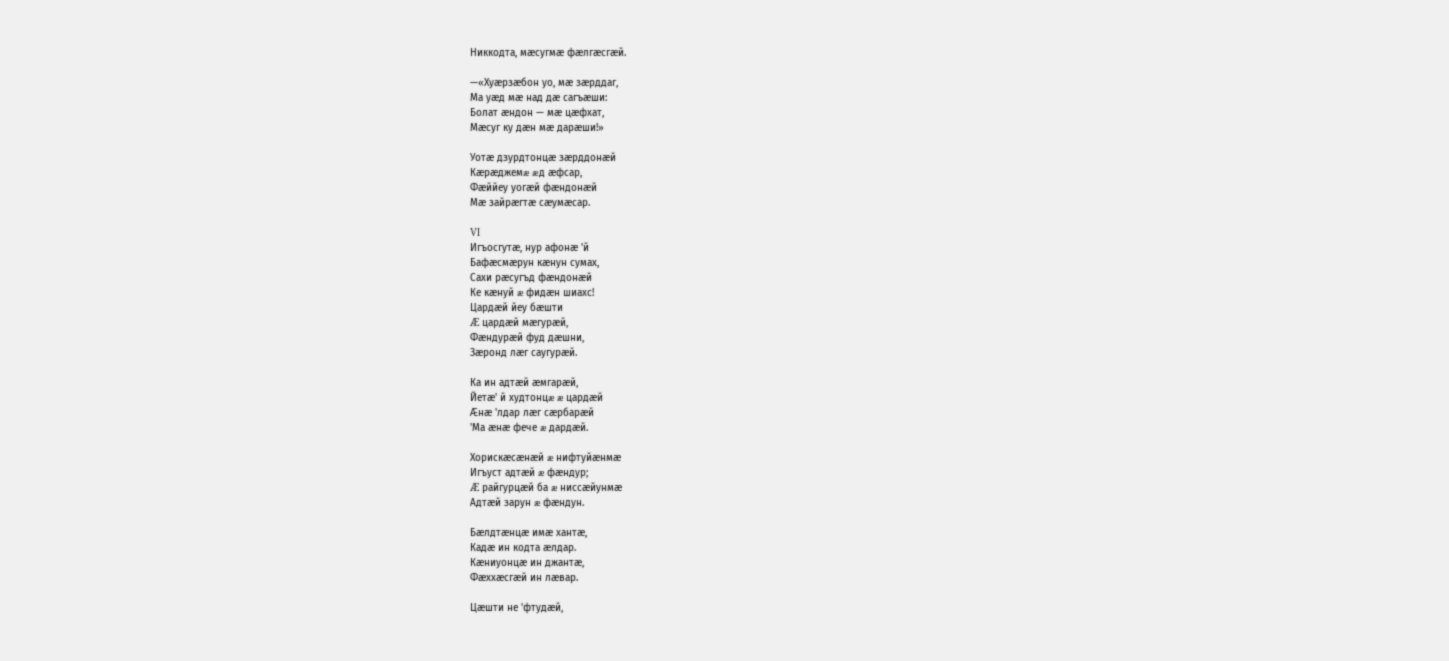Никкодта, мæсугмæ фæлгæсгæй.

—«Хуæрзæбон уо, мæ зæрддаг,
Ма уæд мæ над дæ сагъæши:
Болат æндон — мæ цæфхат,
Мæсуг ку дæн мæ дарæши!»

Уотæ дзурдтонцæ зæрддонæй
Кæрæджемæ æд æфсар,
Фæййеу уогæй фæндонæй
Мæ зайрæгтæ сæумæсар.

VI
Игъосгутæ, нур афонæ 'й
Бафæсмæрун кæнун сумах,
Сахи рæсугъд фæндонæй
Ке кæнуй æ фидæн шиахс!
Цардæй йеу бæшти
Æ цардæй мæгурæй,
Фæндурæй фуд дæшни,
Зæронд лæг саугурæй.

Ка ин адтæй æмгарæй,
Йетæ' й худтонцæ æ цардæй
Æнæ 'лдар лæг сæрбарæй
'Ма æнæ фече æ дардæй.

Хорискæсæнæй æ нифтуйæнмæ
Игъуст адтæй æ фæндур;
Æ райгурцæй ба æ ниссæйунмæ
Адтæй зарун æ фæндун.

Бæлдтæнцæ имæ хантæ,
Кадæ ин кодта æлдар.
Кæниуонцæ ин джантæ,
Фæххæсгæй ин лæвар.

Цæшти не 'фтудæй,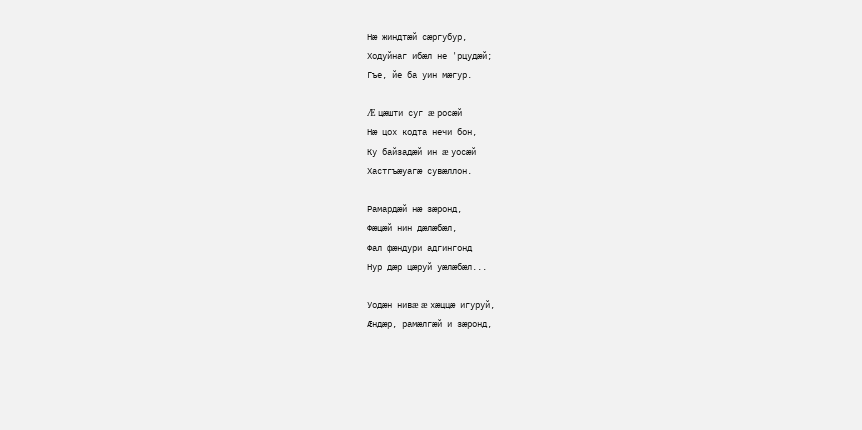Нæ жиндтæй сæргубур,
Ходуйнаг ибæл не 'рцудæй;
Гъе, йе ба уин мæгур.

Æ цæшти суг æ росæй
Нæ цох кодта нечи бон,
Ку байзадæй ин æ уосæй
Хастгъæуагæ сувæллон.

Рамардæй нæ зæронд,
Фæцæй нин дæлæбæл,
Фал фæндури адгингонд
Нур дæр цæруй уæлæбæл...

Уодæн нивæ æ хæццæ игуруй,
Æндæр, рамæлгæй и зæронд,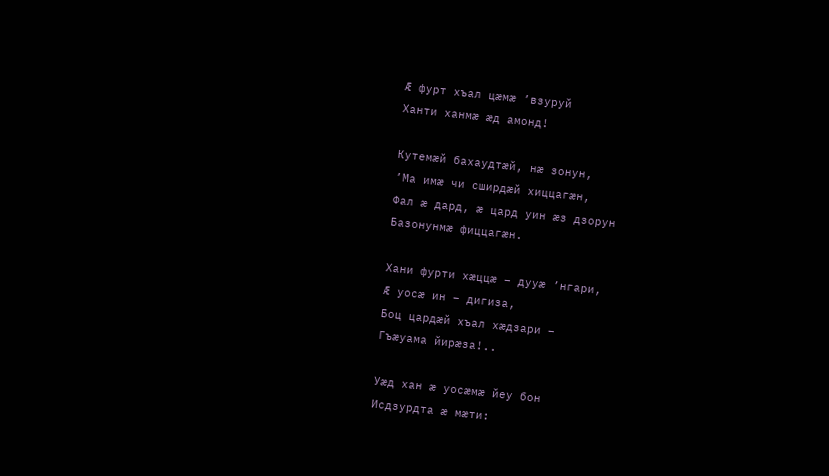Æ фурт хъал цæмæ ’взуруй
Ханти ханмæ æд амонд!

Кутемæй бахаудтæй, нæ зонун,
’Ма имæ чи сширдæй хиццагæн,
Фал æ дард, æ цард уин æз дзорун
Базонунмæ фиццагæн.

Хани фурти хæццæ – дууæ ’нгари,
Æ уосæ ин – дигиза,
Боц цардæй хъал хæдзари –
Гъæуама йирæза!..

Уæд хан æ уосæмæ йеу бон
Исдзурдта æ мæти: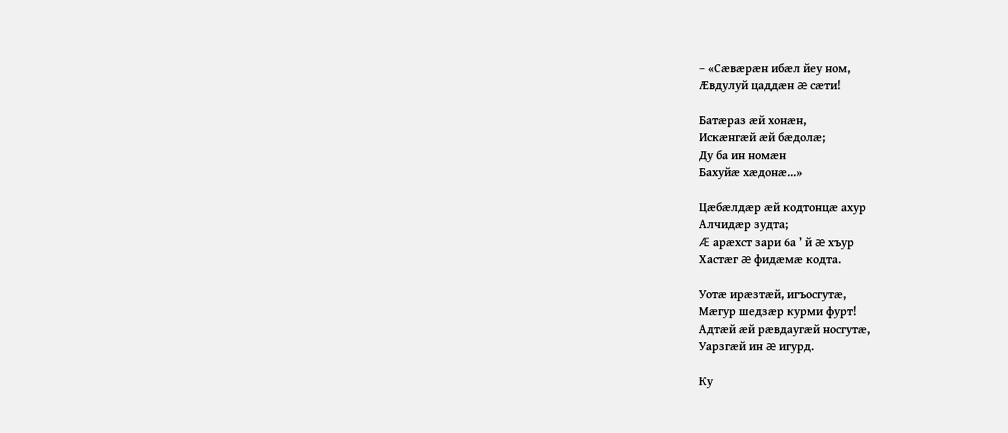– «Сæвæрæн ибæл йеу ном,
Æвдулуй цаддæн æ сæти!

Батæраз æй хонæн,
Искæнгæй æй бæдолæ;
Ду ба ин номæн
Бахуйæ хæдонæ...»

Цæбæлдæр æй кодтонцæ ахур
Алчидæр зудта;
Æ арæхст зари 6а ’ й æ хъур
Хастæг æ фидæмæ кодта.

Уотæ ирæзтæй, игъосгутæ,
Мæгур шедзæр курми фурт!
Адтæй æй рæвдаугæй носгутæ,
Уарзгæй ин æ игурд.

Ку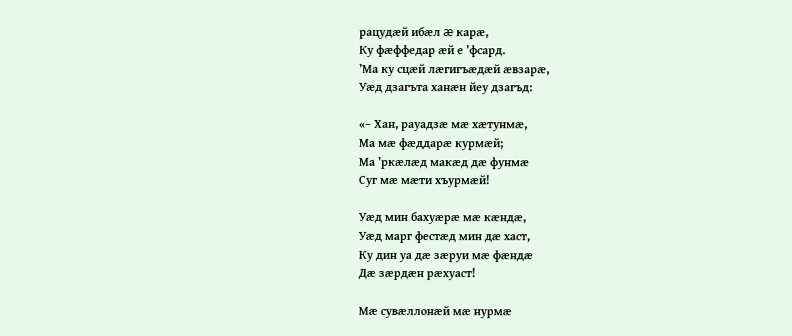рацудæй ибæл æ карæ,
Ку фæффедар æй е ’фсард.
’Ма ку сцæй лæгигъæдæй æвзарæ,
Уæд дзагъта ханæн йеу дзагъд:

«– Хан, рауадзæ мæ хæтунмæ,
Ма мæ фæддарæ курмæй;
Ма ’ркæлæд макæд дæ фунмæ
Суг мæ мæти хъурмæй!

Уæд мин бахуæрæ мæ кæндæ,
Уæд марг фестæд мин дæ хаст,
Ку дин уа дæ зæруи мæ фæндæ
Дæ зæрдæн рæхуаст!

Мæ сувæллонæй мæ нурмæ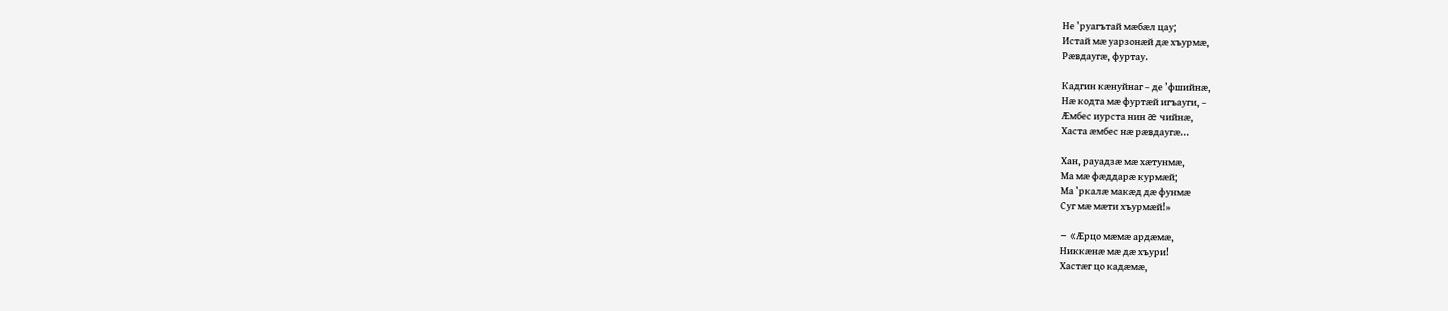Не ’руагътай мæбæл цау;
Истай мæ уарзонæй дæ хъурмæ,
Рæвдаугæ, фуртау.

Кадгин кæнуйнаг – де ’фшийнæ,
Нæ кодта мæ фуртæй игъауги, –
Æмбес иурста нин æ чийнæ,
Хаста æмбес нæ рæвдаугæ...

Хан, рауадзæ мæ хæтунмæ,
Ма мæ фæддарæ курмæй;
Ма ’ркалæ макæд дæ фунмæ
Суг мæ мæти хъурмæй!»

– «Æрцо мæмæ ардæмæ,
Никкæнæ мæ дæ хъури!
Хастæг цо кадæмæ,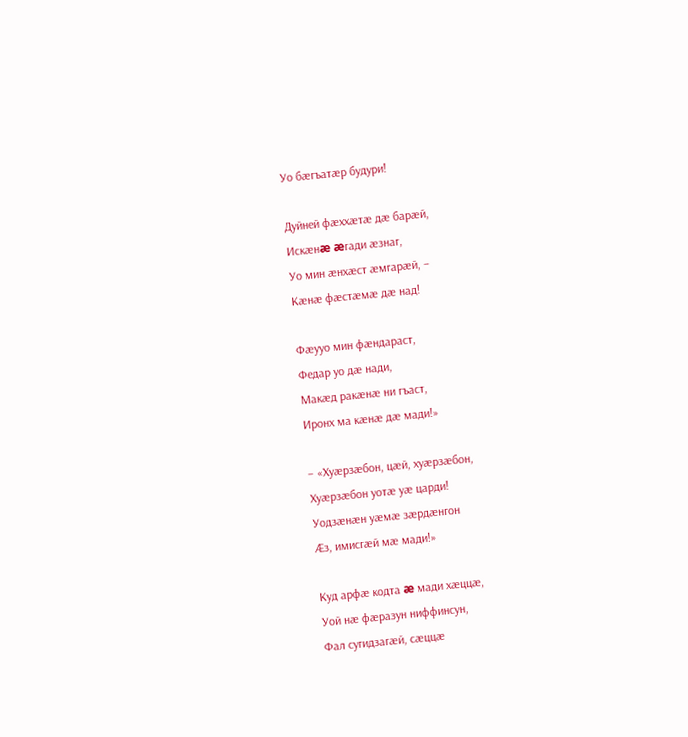Уо бæгъатæр будури!

Дуйней фæххæтæ дæ барæй,
Искæнæ æгади æзнаг,
Уо мин æнхæст æмгарæй, –
Кæнæ фæстæмæ дæ над!

Фæууо мин фæндараст,
Федар уо дæ нади,
Макæд ракæнæ ни гъаст,
Иронх ма кæнæ дæ мади!»

– «Хуæрзæбон, цæй, хуæрзæбон,
Хуæрзæбон уотæ уæ царди!
Уодзæнæн уæмæ зæрдæнгон
Æз, имисгæй мæ мади!»

Куд арфæ кодта æ мади хæццæ,
Уой нæ фæразун ниффинсун,
Фал сугидзагæй, сæццæ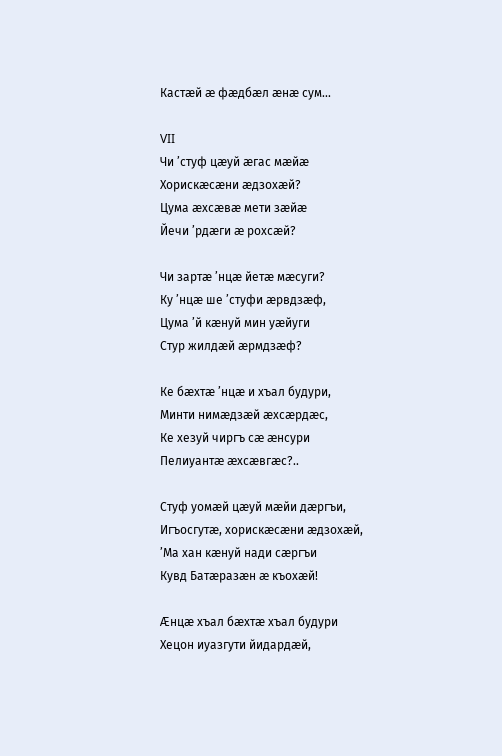Кастæй æ фæдбæл æнæ сум...

VII
Чи ’стуф цæуй æгас мæйæ
Хорискæсæни æдзохæй?
Цума æхсæвæ мети зæйæ
Йечи ’рдæги æ рохсæй?

Чи зартæ ’нцæ йетæ мæсуги?
Ку ’нцæ ше ’стуфи æрвдзæф,
Цума ’й кæнуй мин уæйуги
Стур жилдæй æрмдзæф?

Ке бæхтæ ’нцæ и хъал будури,
Минти нимæдзæй æхсæрдæс,
Ке хезуй чиргъ сæ æнсури
Пелиуантæ æхсæвгæс?..

Стуф уомæй цæуй мæйи дæргъи,
Игъосгутæ, хорискæсæни æдзохæй,
’Ма хан кæнуй нади сæргъи
Кувд Батæразæн æ къохæй!

Æнцæ хъал бæхтæ хъал будури
Хецон иуазгути йидардæй,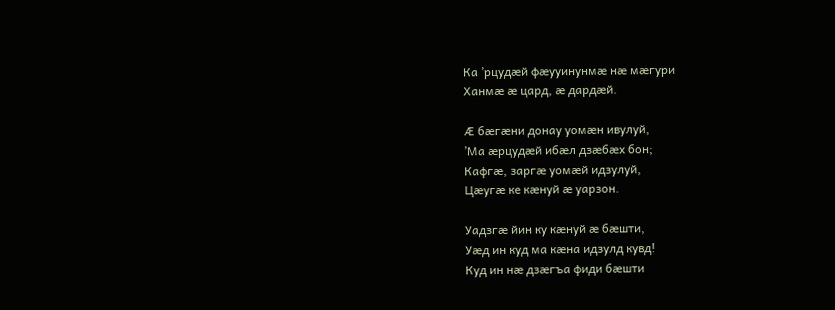Ка ’рцудæй фæууинунмæ нæ мæгури
Ханмæ æ цард, æ дардæй.

Æ бæгæни донау уомæн ивулуй,
’Ма æрцудæй ибæл дзæбæх бон;
Кафгæ, заргæ уомæй идзулуй,
Цæугæ ке кæнуй æ уарзон.

Уадзгæ йин ку кæнуй æ бæшти,
Уæд ин куд ма кæна идзулд кувд!
Куд ин нæ дзæгъа фиди бæшти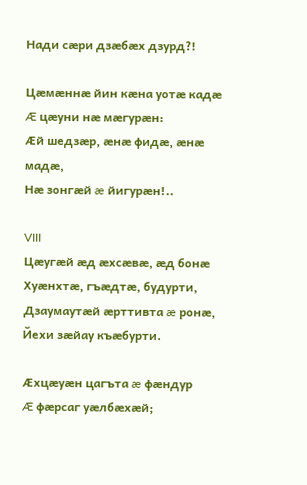Нади сæри дзæбæх дзурд?!

Цæмæннæ йин кæна уотæ кадæ
Æ цæуни нæ мæгурæн:
Æй шедзæр, æнæ фидæ, æнæ мадæ,
Нæ зонгæй æ йигурæн!..

VIII
Цæугæй æд æхсæвæ, æд бонæ
Хуæнхтæ, гъæдтæ, будурти,
Дзаумаутæй æрттивта æ ронæ,
Йехи зæйау къæбурти.

Æхцæуæн цагъта æ фæндур
Æ фæрсаг уæлбæхæй;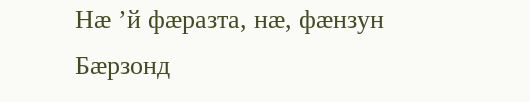Нæ ’й фæразта, нæ, фæнзун
Бæрзонд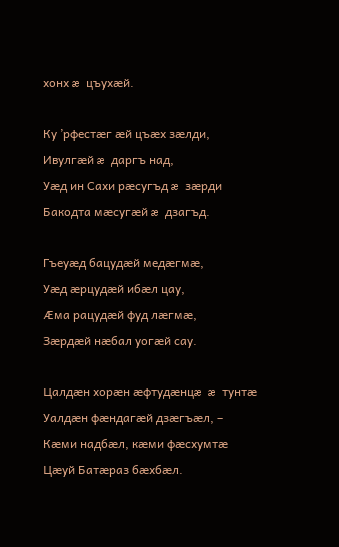хонх æ цъухæй.

Ку ’рфестæг æй цъæх зæлди,
Ивулгæй æ даргъ над,
Уæд ин Сахи рæсугъд æ зæрди
Бакодта мæсугæй æ дзагъд.

Гъеуæд бацудæй медæгмæ,
Уæд æрцудæй ибæл цау,
Æма рацудæй фуд лæгмæ,
Зæрдæй нæбал уогæй сау.

Цалдæн хорæн æфтудæнцæ æ тунтæ
Уалдæн фæндагæй дзæгъæл, –
Кæми надбæл, кæми фæсхумтæ
Цæуй Батæраз бæхбæл.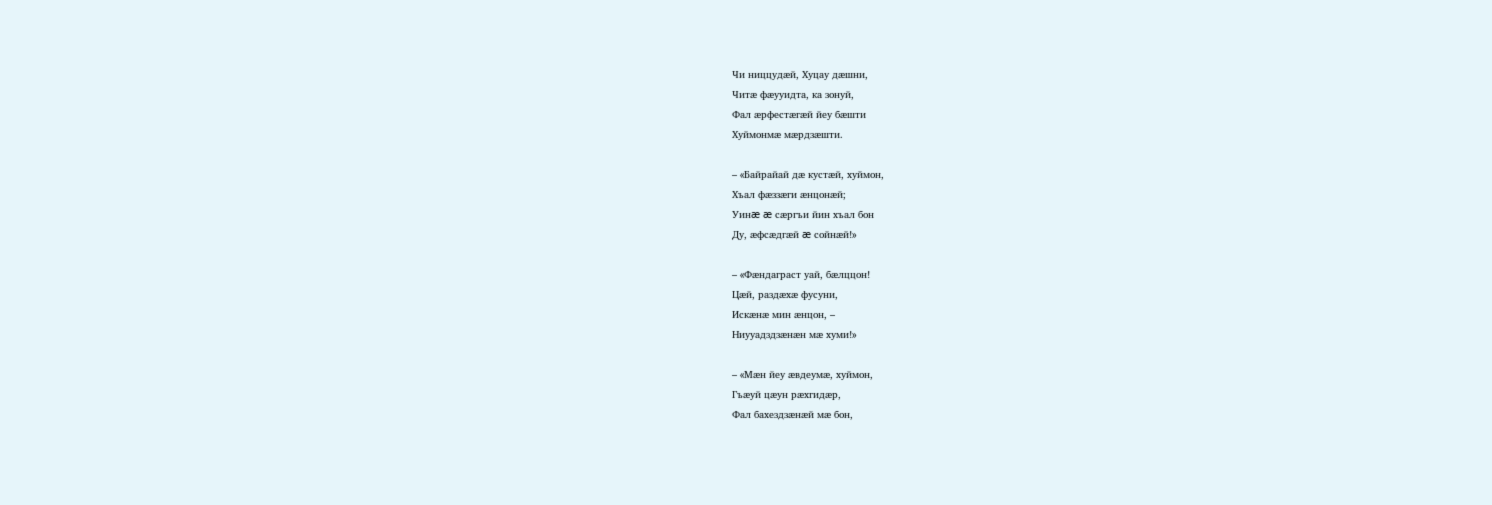Чи ниццудæй, Хуцау дæшни,
Читæ фæууидта, ка зонуй,
Фал æрфестæгæй йеу бæшти
Хуймонмæ мæрдзæшти.

– «Байрайай дæ кустæй, хуймон,
Хъал фæззæги æнцонæй;
Уинæ æ сæргъи йин хъал бон
Ду, æфсæдгæй æ сойнæй!»

– «Фæндаграст уай, бæлццон!
Цæй, раздæхæ фусуни,
Искæнæ мин æнцон, –
Ниууадздзæнæн мæ хуми!»

– «Мæн йеу æвдеумæ, хуймон,
Гъæуй цæун рæхгидæр,
Фал бахездзæнæй мæ бон,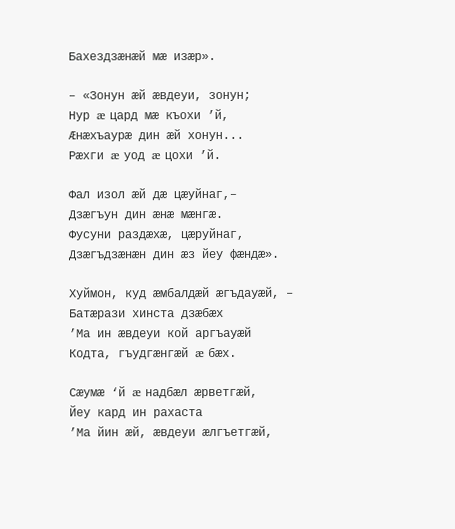Бахездзæнæй мæ изæр».

– «Зонун æй æвдеуи, зонун;
Нур æ цард мæ къохи ’й,
Æнæхъаурæ дин æй хонун...
Рæхги æ уод æ цохи ’й.

Фал изол æй дæ цæуйнаг,–
Дзæгъун дин æнæ мæнгæ.
Фусуни раздæхæ, цæруйнаг,
Дзæгъдзæнæн дин æз йеу фæндæ».

Хуймон, куд æмбалдæй æгъдауæй, –
Батæрази хинста дзæбæх
’Ма ин æвдеуи кой аргъауæй
Кодта, гъудгæнгæй æ бæх.

Сæумæ ‘й æ надбæл æрветгæй,
Йеу кард ин рахаста
’Ма йин æй, æвдеуи æлгъетгæй,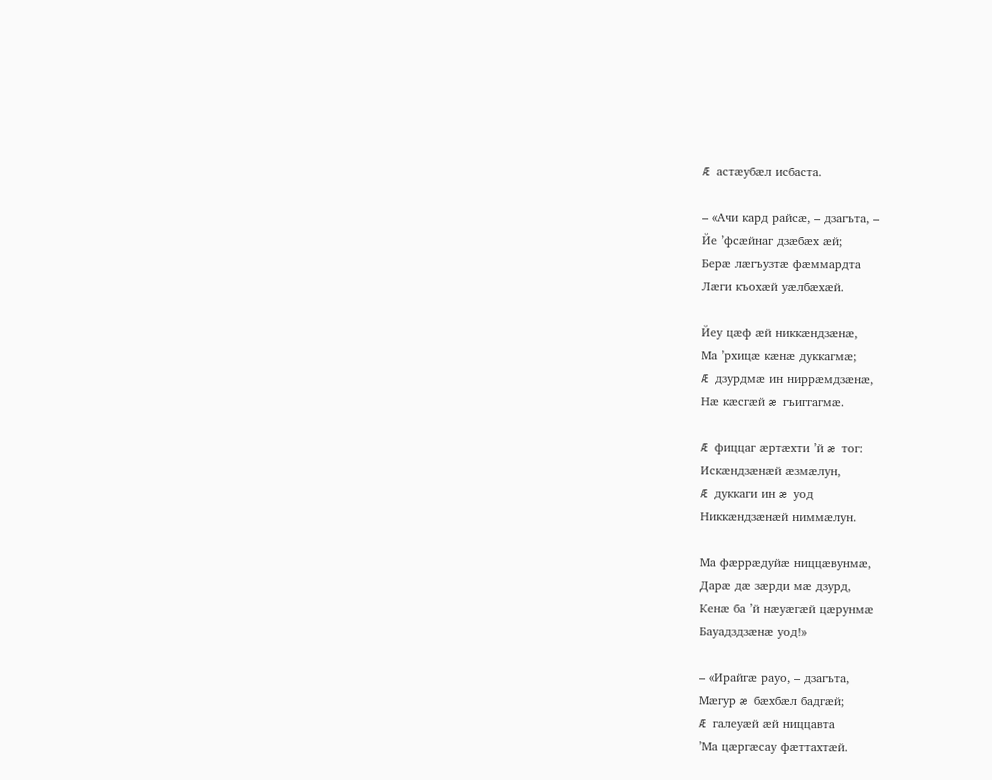Æ астæубæл исбаста.

– «Ачи кард райсæ, – дзагъта, –
Йе ’фсæйнаг дзæбæх æй;
Берæ лæгъузтæ фæммардта
Лæги къохæй уæлбæхæй.

Йеу цæф æй никкæндзæнæ,
Ма ’рхицæ кæнæ дуккагмæ;
Æ дзурдмæ ин ниррæмдзæнæ,
Нæ кæсгæй æ гъиггагмæ.

Æ фиццаг æртæхти ’й æ тог:
Искæндзæнæй æзмæлун,
Æ дуккаги ин æ уод
Никкæндзæнæй ниммæлун.

Ма фæррæдуйæ ниццæвунмæ,
Дарæ дæ зæрди мæ дзурд,
Кенæ ба ’й нæуæгæй цæрунмæ
Бауадздзæнæ уод!»

– «Ирайгæ рауо, – дзагъта,
Мæгур æ бæхбæл бадгæй;
Æ галеуæй æй ниццавта
’Ма цæргæсау фæттахтæй.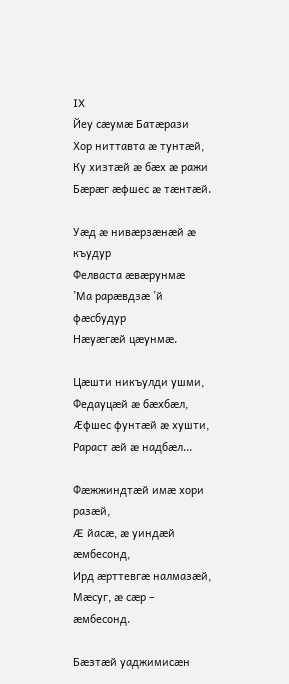IX
Йеу сæумæ Батæрази
Хор ниттавта æ тунтæй,
Ку хизтæй æ бæх æ ражи
Бæрæг æфшес æ тæнтæй.

Уæд æ нивæрзæнæй æ къудур
Фелваста æвæрунмæ
’Ма рарæвдзæ ’й фæсбудур
Нæуæгæй цæунмæ.

Цæшти никъулди ушми,
Федауцæй æ бæхбæл,
Æфшес фунтæй æ хушти,
Рараст æй æ надбæл...

Фæжжиндтæй имæ хори разæй,
Æ йасæ, æ уиндæй æмбесонд,
Ирд æрттевгæ налмазæй,
Мæсуг, æ сæр – æмбесонд.

Бæзтæй уаджимисæн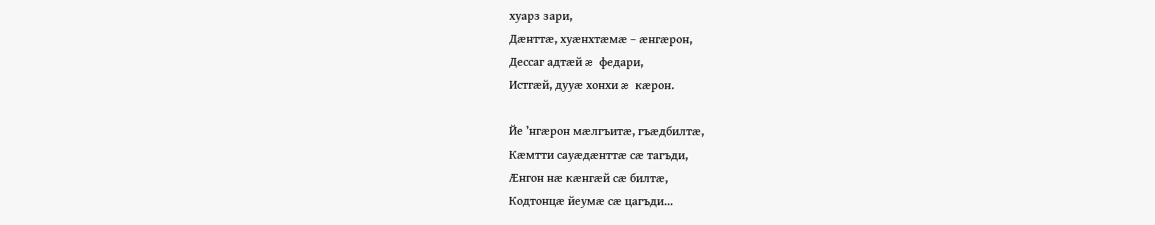хуарз зари,
Дæнттæ, хуæнхтæмæ – æнгæрон,
Дессаг адтæй æ федари,
Истгæй, дууæ хонхи æ кæрон.

Йе ’нгæрон мæлгъитæ, гъæдбилтæ,
Кæмтти сауæдæнттæ сæ тагъди,
Æнгон нæ кæнгæй сæ билтæ,
Кодтонцæ йеумæ сæ цагъди...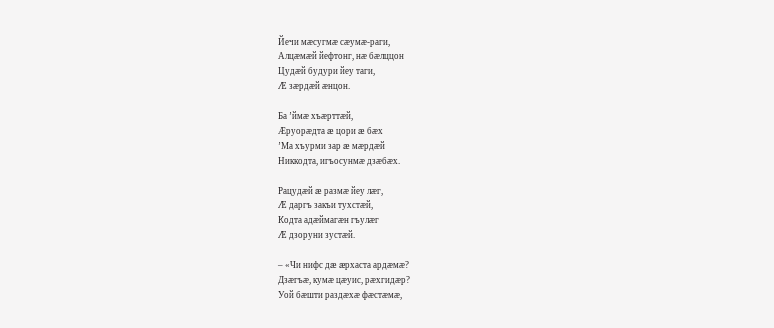Йечи мæсугмæ сæумæ-раги,
Алцæмæй йефтонг, нæ бæлццон
Цудæй будури йеу таги,
Æ зæрдæй æнцон.

Ба ’ймæ хъæрттæй,
Æруорæдта æ цори æ бæх
’Ма хъурми зар æ мæрдæй
Никкодта, игъосунмæ дзæбæх.

Рацудæй æ размæ йеу лæг,
Æ даргъ закъи тухстæй,
Кодта адæймагæн гъулæг
Æ дзоруни зустæй.

– «Чи нифс дæ æрхаста ардæмæ?
Дзæгъæ, кумæ цæуис, рæхгидæр?
Уой бæшти раздæхæ фæстæмæ,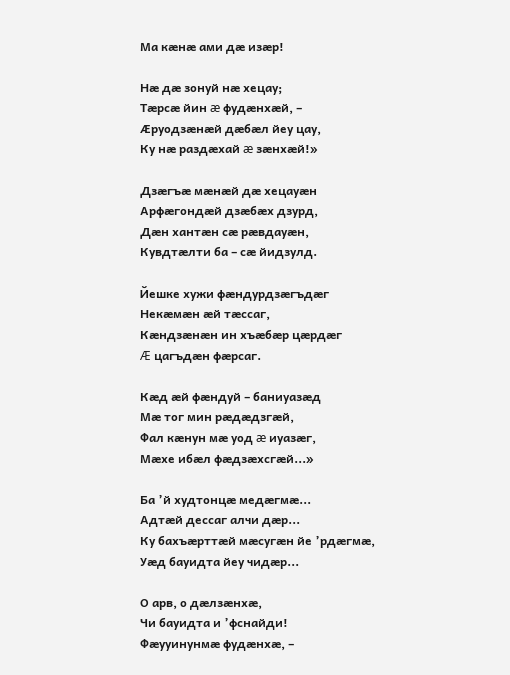Ма кæнæ ами дæ изæр!

Нæ дæ зонуй нæ хецау;
Тæрсæ йин æ фудæнхæй, –
Æруодзæнæй дæбæл йеу цау,
Ку нæ раздæхай æ зæнхæй!»

Дзæгъæ мæнæй дæ хецауæн
Арфæгондæй дзæбæх дзурд,
Дæн хантæн сæ рæвдауæн,
Кувдтæлти ба – сæ йидзулд.

Йешке хужи фæндурдзæгъдæг
Некæмæн æй тæссаг,
Кæндзæнæн ин хъæбæр цæрдæг
Æ цагъдæн фæрсаг.

Кæд æй фæндуй – баниуазæд
Мæ тог мин рæдæдзгæй,
Фал кæнун мæ уод æ иуазæг,
Мæхе ибæл фæдзæхсгæй...»

Ба ’й худтонцæ медæгмæ...
Адтæй дессаг алчи дæр...
Ку бахъæрттæй мæсугæн йе ’рдæгмæ,
Уæд бауидта йеу чидæр...

О арв, о дæлзæнхæ,
Чи бауидта и ’фснайди!
Фæууинунмæ фудæнхæ, –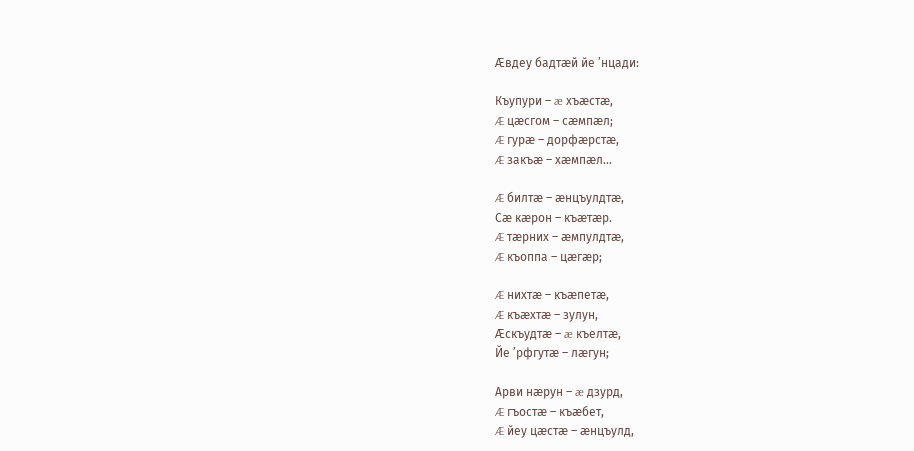Æвдеу бадтæй йе ’нцади:

Къупури – æ хъæстæ,
Æ цæсгом – сæмпæл;
Æ гурæ – дорфæрстæ,
Æ закъæ – хæмпæл...

Æ билтæ – æнцъулдтæ,
Сæ кæрон – къæтæр.
Æ тæрних – æмпулдтæ,
Æ къоппа – цæгæр;

Æ нихтæ – къæпетæ,
Æ къæхтæ – зулун,
Æскъудтæ – æ къелтæ,
Йе ’рфгутæ – лæгун;

Арви нæрун – æ дзурд,
Æ гъостæ – къæбет,
Æ йеу цæстæ – æнцъулд,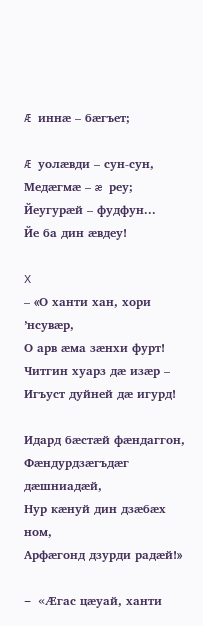Æ иннæ – бæгъет;

Æ уолæвди – сун-сун,
Медæгмæ – æ реу;
Йеугурæй – фудфун...
Йе ба дин æвдеу!

X
– «О ханти хан, хори ’нсувæр,
О арв æма зæнхи фурт!
Читгин хуарз дæ изæр –
Игъуст дуйней дæ игурд!

Идард бæстæй фæндаггон,
Фæндурдзæгъдæг дæшниадæй,
Нур кæнуй дин дзæбæх ном,
Арфæгонд дзурди радæй!»

– «Æгас цæуай, ханти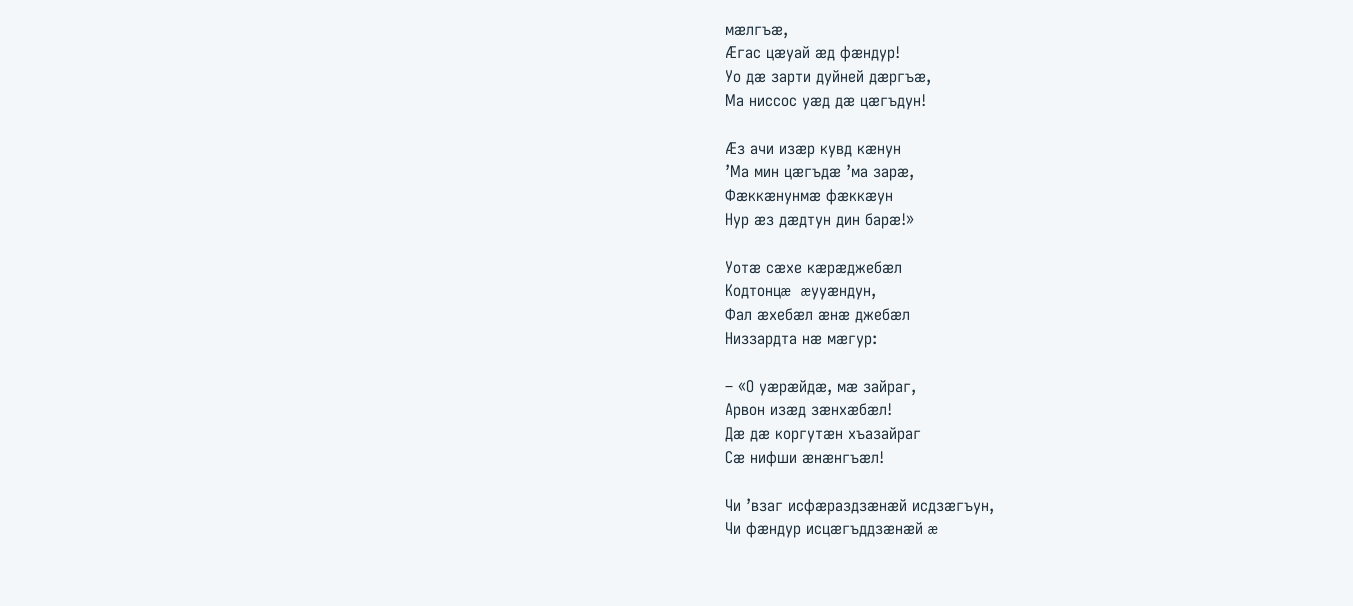мæлгъæ,
Æгас цæуай æд фæндур!
Уо дæ зарти дуйней дæргъæ,
Ма ниссос уæд дæ цæгъдун!

Æз ачи изæр кувд кæнун
’Ма мин цæгъдæ ’ма зарæ,
Фæккæнунмæ фæккæун
Нур æз дæдтун дин барæ!»

Уотæ сæхе кæрæджебæл
Кодтонцæ æууæндун,
Фал æхебæл æнæ джебæл
Низзардта нæ мæгур:

– «О уæрæйдæ, мæ зайраг,
Арвон изæд зæнхæбæл!
Дæ дæ коргутæн хъазайраг
Сæ нифши æнæнгъæл!

Чи ’взаг исфæраздзæнæй исдзæгъун,
Чи фæндур исцæгъддзæнæй æ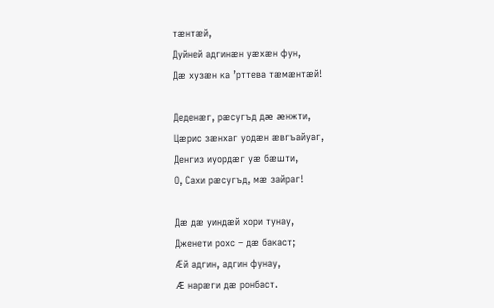тæнтæй,
Дуйней адгинæн уæхæн фун,
Дæ хузæн ка ’рттева тæмæнтæй!

Деденæг, рæсугъд дæ æнжти,
Цæрис зæнхаг уодæн æвгъайуаг,
Денгиз иуордæг уæ бæшти,
О, Сахи рæсугъд, мæ зайраг!

Дæ дæ уиндæй хори тунау,
Дженети рохс – дæ бакаст;
Æй адгин, адгин фунау,
Æ нарæги дæ ронбаст.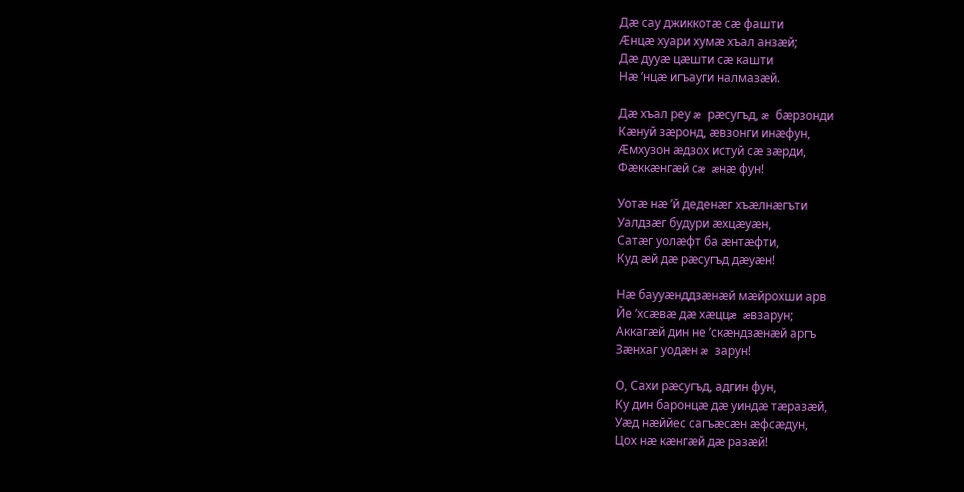Дæ сау джиккотæ сæ фашти
Æнцæ хуари хумæ хъал анзæй;
Дæ дууæ цæшти сæ кашти
Нæ ’нцæ игъауги налмазæй.

Дæ хъал реу æ рæсугъд, æ бæрзонди
Кæнуй зæронд, æвзонги инæфун,
Æмхузон æдзох истуй сæ зæрди,
Фæккæнгæй сæ æнæ фун!

Уотæ нæ ’й деденæг хъæлнæгъти
Уалдзæг будури æхцæуæн,
Сатæг уолæфт ба æнтæфти,
Куд æй дæ рæсугъд дæуæн!

Нæ баууæнддзæнæй мæйрохши арв
Йе ’хсæвæ дæ хæццæ æвзарун;
Аккагæй дин не ’скæндзæнæй аргъ
Зæнхаг уодæн æ зарун!

О, Сахи рæсугъд, адгин фун,
Ку дин баронцæ дæ уиндæ тæразæй,
Уæд нæййес сагъæсæн æфсæдун,
Цох нæ кæнгæй дæ разæй!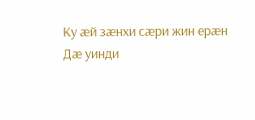Ку æй зæнхи сæри жин ерæн
Дæ уинди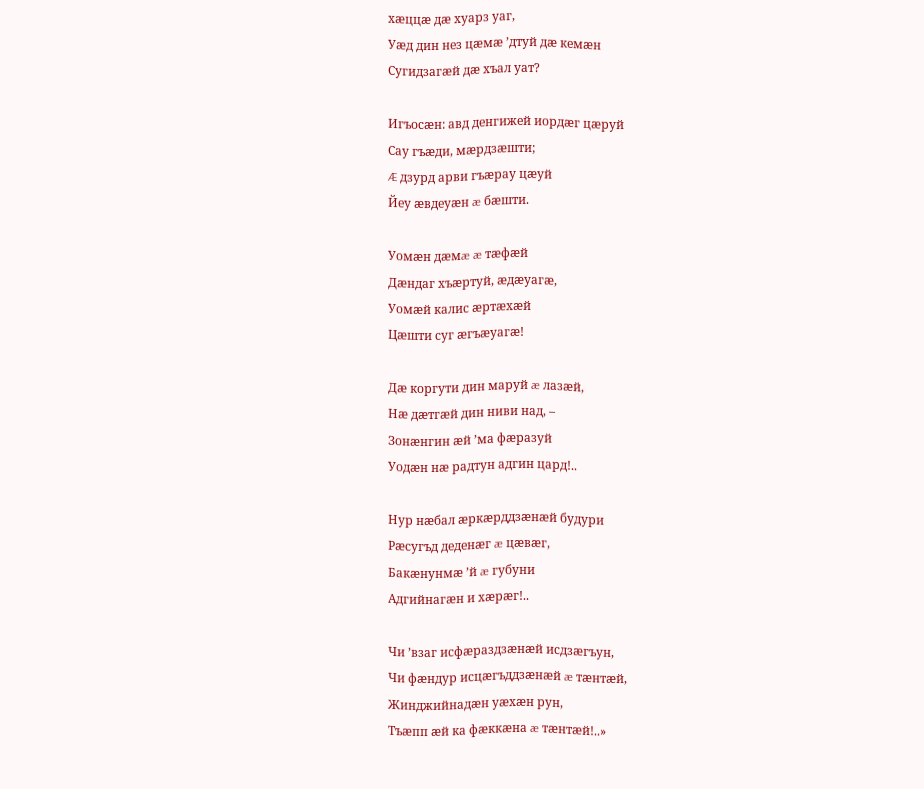хæццæ дæ хуарз уаг,
Уæд дин нез цæмæ ’дтуй дæ кемæн
Сугидзагæй дæ хъал уат?

Игъосæн: авд денгижей иордæг цæруй
Сау гъæди, мæрдзæшти;
Æ дзурд арви гъæрау цæуй
Йеу æвдеуæн æ бæшти.

Уомæн дæмæ æ тæфæй
Дæндаг хъæртуй, æдæуагæ,
Уомæй калис æртæхæй
Цæшти суг æгъæуагæ!

Дæ коргути дин маруй æ лазæй,
Нæ дæтгæй дин ниви над, –
Зонæнгин æй ’ма фæразуй
Уодæн нæ радтун адгин цард!..

Нур нæбал æркæрддзæнæй будури
Рæсугъд деденæг æ цæвæг,
Бакæнунмæ ’й æ губуни
Адгийнагæн и хæрæг!..

Чи ’взаг исфæраздзæнæй исдзæгъун,
Чи фæндур исцæгъддзæнæй æ тæнтæй,
Жинджийнадæн уæхæн рун,
Тъæпп æй ка фæккæна æ тæнтæй!..»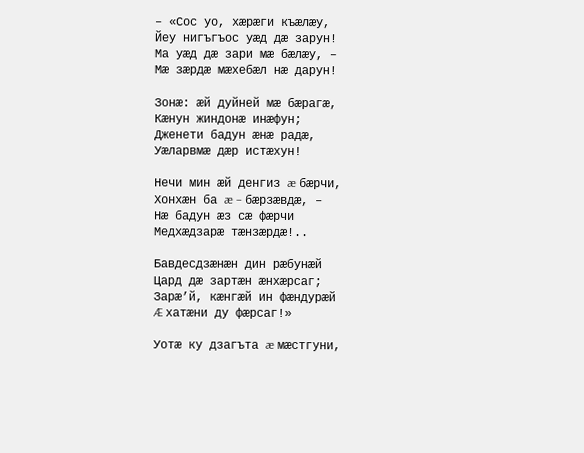– «Сос уо, хæрæги къæлæу,
Йеу нигъгъос уæд дæ зарун!
Ма уæд дæ зари мæ бæлæу, –
Мæ зæрдæ мæхебæл нæ дарун!

Зонæ: æй дуйней мæ бæрагæ,
Кæнун жиндонæ инæфун;
Дженети бадун æнæ радæ,
Уæларвмæ дæр истæхун!

Нечи мин æй денгиз æ бæрчи,
Хонхæн ба æ – бæрзæвдæ, –
Нæ бадун æз сæ фæрчи
Медхæдзарæ тæнзæрдæ!..

Бавдесдзæнæн дин рæбунæй
Цард дæ зартæн æнхæрсаг;
Зарæ’й, кæнгæй ин фæндурæй
Æ хатæни ду фæрсаг!»

Уотæ ку дзагъта æ мæстгуни,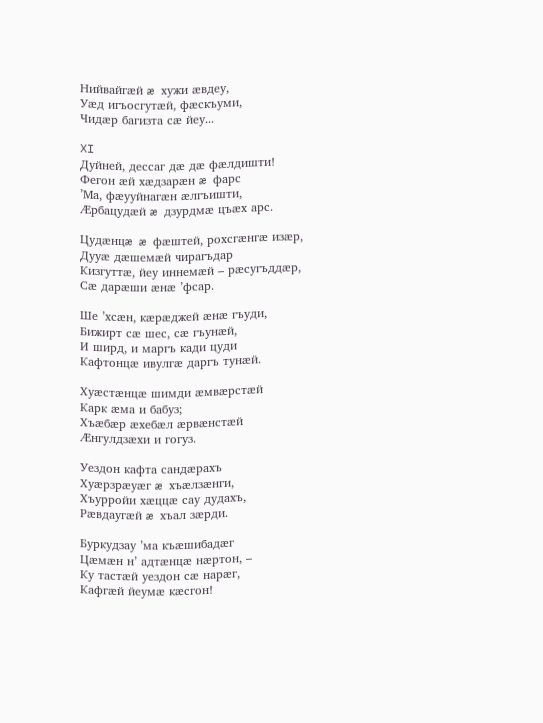Нийвайгæй æ хужи æвдеу,
Уæд игъосгутæй, фæскъуми,
Чидæр багизта сæ йеу...

XI
Дуйней, дессаг дæ дæ фæлдишти!
Фегон æй хæдзарæн æ фарс
’Ма, фæууйнагæн æлгъишти,
Æрбацудæй æ дзурдмæ цъæх арс.

Цудæнцæ æ фæштей, рохсгæнгæ изæр,
Дууæ дæшемæй чирагъдар
Кизгуттæ, йеу иннемæй – рæсугъддæр,
Сæ дарæши æнæ ’фсар.

Ше ’хсæн, кæрæджей æнæ гъуди,
Бижирт сæ шес, сæ гъунæй,
И ширд, и маргъ кади цуди
Кафтонцæ ивулгæ даргъ тунæй.

Хуæстæнцæ шимди æмвæрстæй
Карк æма и бабуз;
Хъæбæр æхебæл æрвæнстæй
Æнгулдзæхи и гогуз.

Уездон кафта сандæрахъ
Хуæрзрæуæг æ хъæлзæнги,
Хъурройи хæццæ сау дудахъ,
Рæвдаугæй æ хъал зæрди.

Буркудзау ’ма къæшибадæг
Цæмæн н’ адтæнцæ нæртон, –
Ку тастæй уездон сæ нарæг,
Кафгæй йеумæ кæсгон!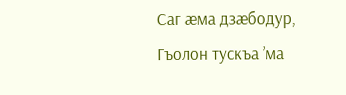Саг æма дзæбодур,
Гъолон тускъа ’ма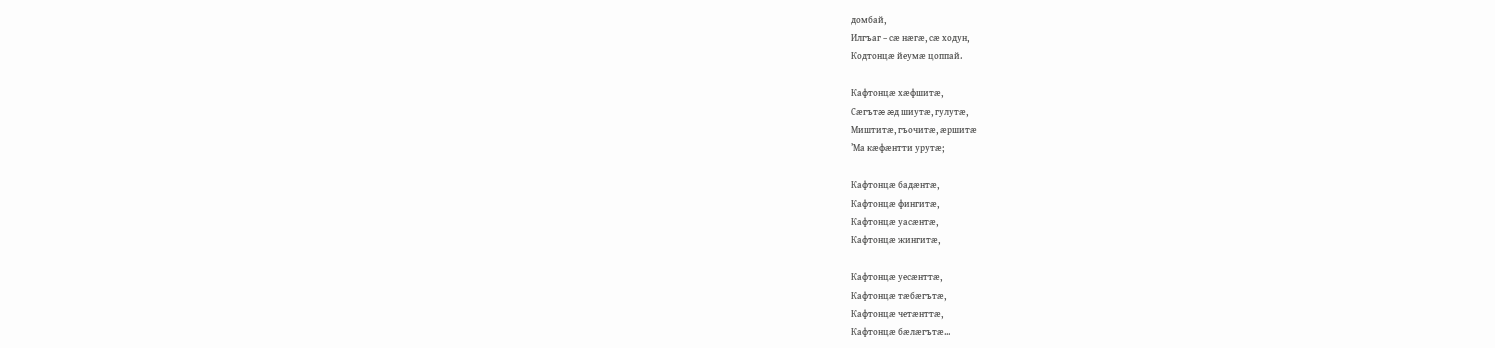домбай,
Илгъаг – сæ нæгæ, сæ ходун,
Кодтонцæ йеумæ цоппай.

Кафтонцæ хæфшитæ,
Сæгътæ æд шиутæ, гулутæ,
Миштитæ, гъочитæ, æршитæ
’Ма кæфæнтти урутæ;

Кафтонцæ бадæнтæ,
Кафтонцæ фингитæ,
Кафтонцæ уасæнтæ,
Кафтонцæ жингитæ,

Кафтонцæ уесæнттæ,
Кафтонцæ тæбæгътæ,
Кафтонцæ четæнттæ,
Кафтонцæ бæлæгътæ...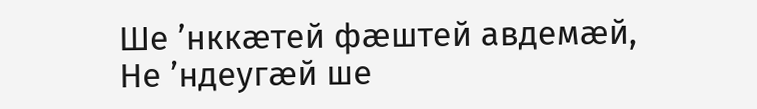Ше ’нккæтей фæштей авдемæй,
Не ’ндеугæй ше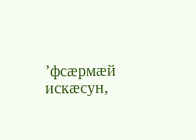’фсæрмæй искæсун,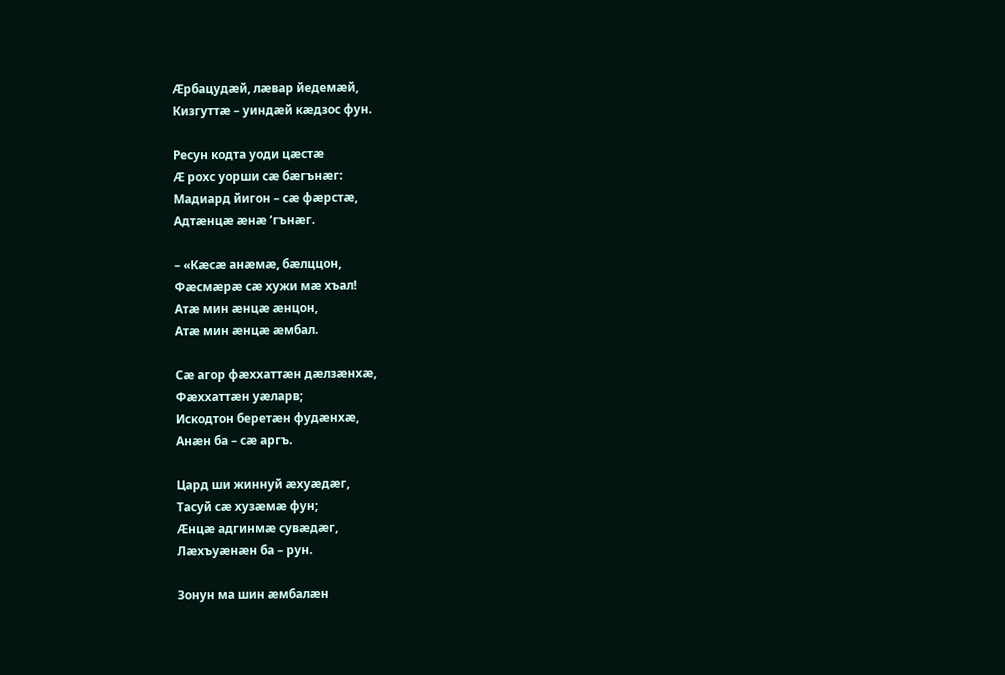Æрбацудæй, лæвар йедемæй,
Кизгуттæ – уиндæй кæдзос фун.

Ресун кодта уоди цæстæ
Æ рохс уорши сæ бæгънæг:
Мадиард йигон – сæ фæрстæ,
Адтæнцæ æнæ ’гънæг.

– «Кæсæ анæмæ, бæлццон,
Фæсмæрæ сæ хужи мæ хъал!
Атæ мин æнцæ æнцон,
Атæ мин æнцæ æмбал.

Сæ агор фæххаттæн дæлзæнхæ,
Фæххаттæн уæларв;
Искодтон беретæн фудæнхæ,
Анæн ба – сæ аргъ.

Цард ши жиннуй æхуæдæг,
Тасуй сæ хузæмæ фун;
Æнцæ адгинмæ сувæдæг,
Лæхъуæнæн ба – рун.

Зонун ма шин æмбалæн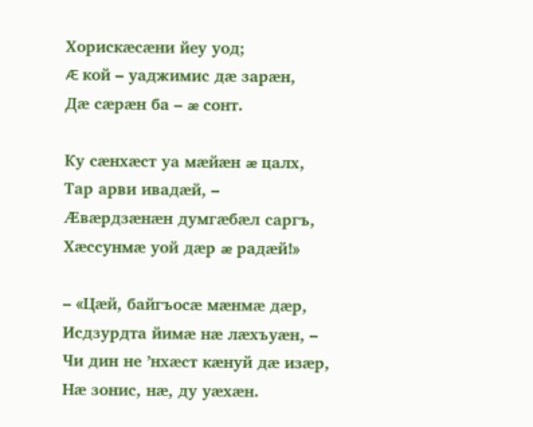Хорискæсæни йеу уод;
Æ кой – уаджимис дæ зарæн,
Дæ сæрæн ба – æ сонт.

Ку сæнхæст уа мæйæн æ цалх,
Тар арви ивадæй, –
Æвæрдзæнæн думгæбæл саргъ,
Хæссунмæ уой дæр æ радæй!»

– «Цæй, байгъосæ мæнмæ дæр,
Исдзурдта йимæ нæ лæхъуæн, –
Чи дин не ’нхæст кæнуй дæ изæр,
Нæ зонис, нæ, ду уæхæн.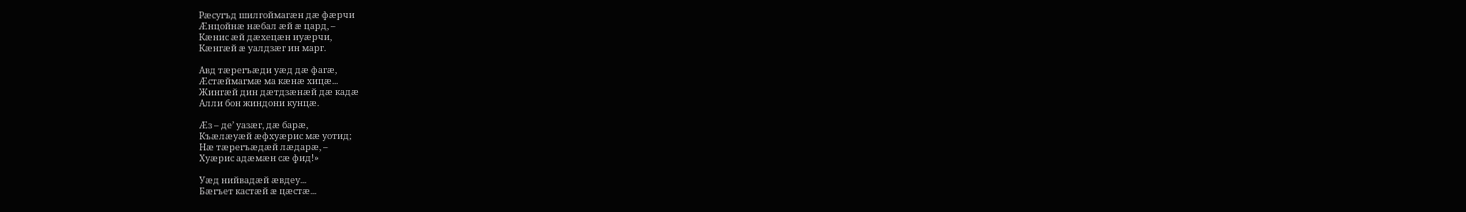Рæсугъд шилгоймагæн дæ фæрчи
Æнцойнæ нæбал æй æ цард, –
Кæнис æй дæхецæн иуæрчи,
Кæнгæй æ уалдзæг ин марг.

Авд тæрегъæди уæд дæ фагæ,
Æстæймагмæ ма кæнæ хицæ...
Жингæй дин дæтдзæнæй дæ кадæ
Алли бон жиндони кунцæ.

Æз – де’ уазæг, дæ барæ,
Къæлæуæй æфхуæрис мæ уотид;
Нæ тæрегъæдæй лæдарæ, –
Хуæрис адæмæн сæ фид!»

Уæд нийвадæй æвдеу...
Бæгъет кастæй æ цæстæ...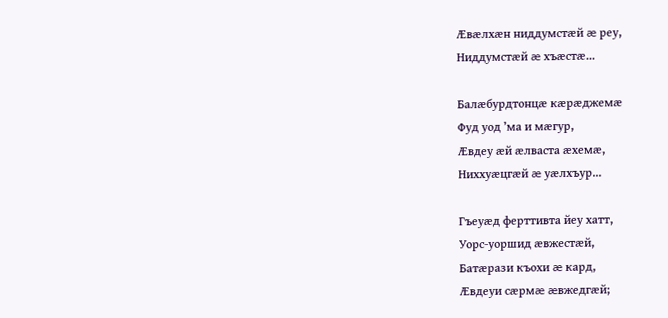Æвæлхæн ниддумстæй æ реу,
Ниддумстæй æ хъæстæ...

Балæбурдтонцæ кæрæджемæ
Фуд уод ’ма и мæгур,
Æвдеу æй æлваста æхемæ,
Ниххуæцгæй æ уæлхъур...

Гъеуæд ферттивта йеу хатт,
Уорс-уоршид æвжестæй,
Батæрази къохи æ кард,
Æвдеуи сæрмæ æвжедгæй;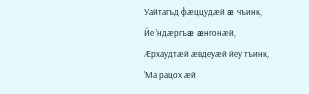Уайтагъд фæццудæй æ чъинк,
Йе ’ндæргъæ æнгонæй,
Æрхаудтæй æвдеуæй йеу тъинк,
’Ма рацох æй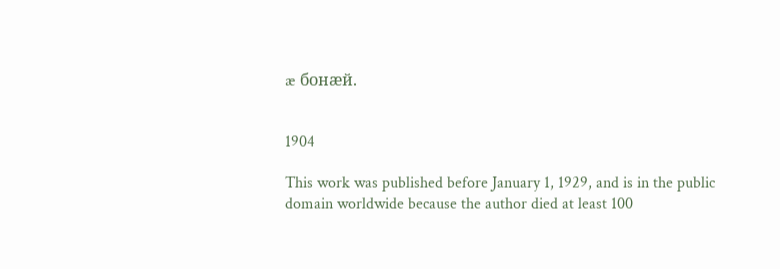æ бонæй.


1904

This work was published before January 1, 1929, and is in the public domain worldwide because the author died at least 100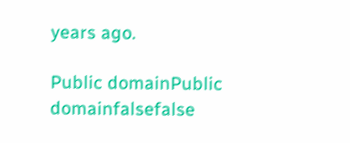years ago.

Public domainPublic domainfalsefalse